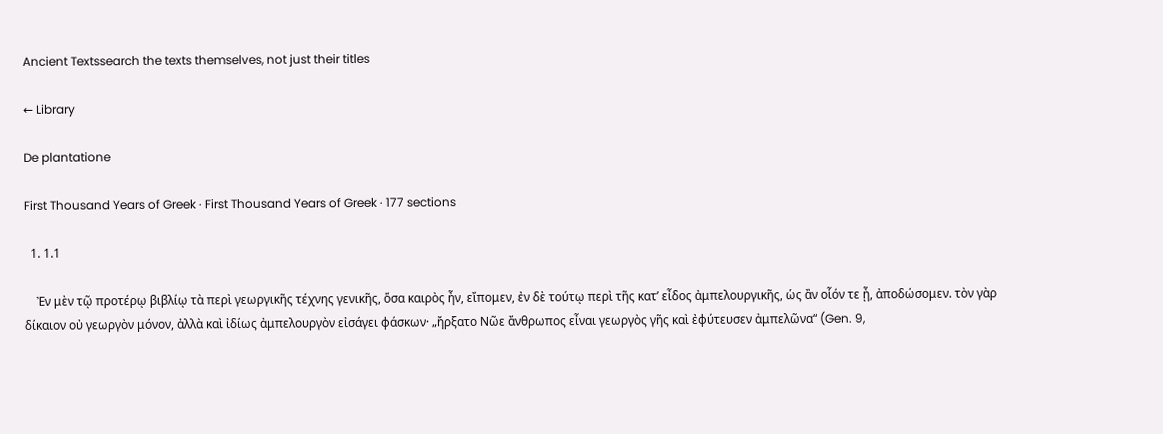Ancient Textssearch the texts themselves, not just their titles

← Library

De plantatione

First Thousand Years of Greek · First Thousand Years of Greek · 177 sections

  1. 1.1

    Ἐν μὲν τῷ προτέρῳ βιβλίῳ τὰ περὶ γεωργικῆς τέχνης γενικῆς, ὅσα καιρὸς ἦν, εἴπομεν, ἐν δὲ τούτῳ περὶ τῆς κατ’ εἶδος ἀμπελουργικῆς, ὡς ἂν οἷόν τε ᾖ, ἀποδώσομεν. τὸν γὰρ δίκαιον οὐ γεωργὸν μόνον, ἀλλὰ καὶ ἰδίως ἀμπελουργὸν εἰσάγει φάσκων· „ἤρξατο Νῶε ἄνθρωπος εἶναι γεωργὸς γῆς καὶ ἐφύτευσεν ἀμπελῶνα“ (Gen. 9,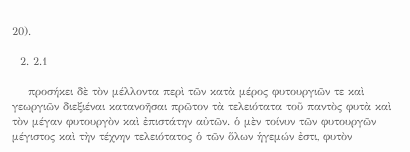20).

  2. 2.1

    προσήκει δὲ τὸν μέλλοντα περὶ τῶν κατὰ μέρος φυτουργιῶν τε καὶ γεωργιῶν διεξιέναι κατανοῆσαι πρῶτον τὰ τελειότατα τοῦ παντὸς φυτὰ καὶ τὸν μέγαν φυτουργὸν καὶ ἐπιστάτην αὐτῶν. ὁ μὲν τοίνυν τῶν φυτουργῶν μέγιστος καὶ τὴν τέχνην τελειότατος ὁ τῶν ὅλων ἡγεμών ἐστι, φυτὸν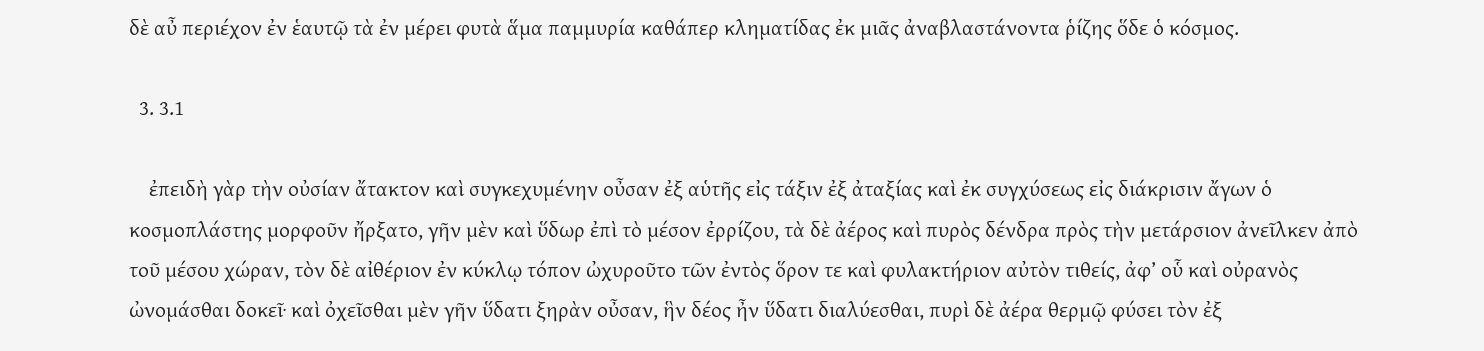δὲ αὖ περιέχον ἐν ἑαυτῷ τὰ ἐν μέρει φυτὰ ἅμα παμμυρία καθάπερ κληματίδας ἐκ μιᾶς ἀναβλαστάνοντα ῥίζης ὅδε ὁ κόσμος.

  3. 3.1

    ἐπειδὴ γὰρ τὴν οὐσίαν ἄτακτον καὶ συγκεχυμένην οὖσαν ἐξ αὑτῆς εἰς τάξιν ἐξ ἀταξίας καὶ ἐκ συγχύσεως εἰς διάκρισιν ἄγων ὁ κοσμοπλάστης μορφοῦν ἤρξατο, γῆν μὲν καὶ ὕδωρ ἐπὶ τὸ μέσον ἐρρίζου, τὰ δὲ ἀέρος καὶ πυρὸς δένδρα πρὸς τὴν μετάρσιον ἀνεῖλκεν ἀπὸ τοῦ μέσου χώραν, τὸν δὲ αἰθέριον ἐν κύκλῳ τόπον ὠχυροῦτο τῶν ἐντὸς ὅρον τε καὶ φυλακτήριον αὐτὸν τιθείς, ἀφ’ οὗ καὶ οὐρανὸς ὠνομάσθαι δοκεῖ· καὶ ὀχεῖσθαι μὲν γῆν ὕδατι ξηρὰν οὖσαν, ἣν δέος ἦν ὕδατι διαλύεσθαι, πυρὶ δὲ ἀέρα θερμῷ φύσει τὸν ἐξ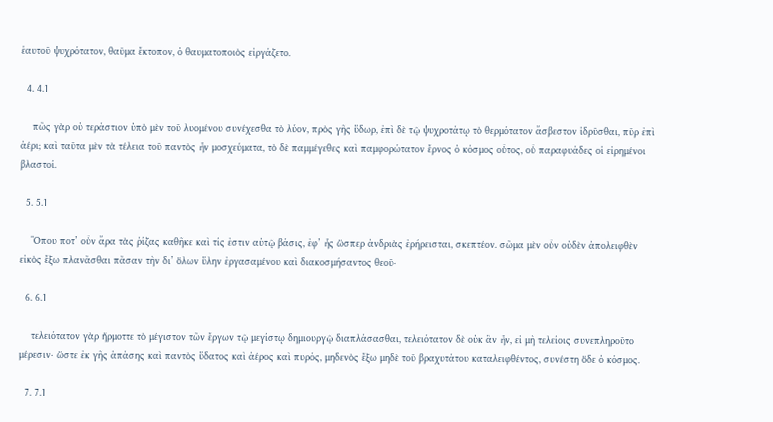ἑαυτοῦ ψυχρότατον, θαῦμα ἔκτοπον, ὁ θαυματοποιὸς εἰργάζετο.

  4. 4.1

    πῶς γὰρ οὐ τεράστιον ὑπὸ μὲν τοῦ λυομένου συνέχεσθα τὸ λύον, πρὸς γῆς ὕδωρ, ἐπὶ δὲ τῷ ψυχροτάτῳ τὸ θερμότατον ἄσβεστον ἱδρῦσθαι, πῦρ ἐπὶ ἀέρι; καὶ ταῦτα μὲν τὰ τέλεια τοῦ παντὸς ἦν μοσχεύματα, τὸ δὲ παμμέγεθες καὶ παμφορώτατον ἔρνος ὁ κόσμος οὗτος, οὗ παραφυάδες οἱ εἰρημένοι βλαστοί.

  5. 5.1

    Ὅπου ποτ’ οὖν ἄρα τὰς ῥίζας καθῆκε καὶ τίς ἐστιν αὐτῷ βάσις, ἐφ’ ἧς ὥσπερ ἀνδριὰς ἐρήρεισται, σκεπτέον. σῶμα μὲν οὖν οὐδὲν ἀπολειφθὲν εἰκὸς ἔξω πλανᾶσθαι πᾶσαν τὴν δι’ ὅλων ὕλην ἐργασαμένου καὶ διακοσμήσαντος θεοῦ·

  6. 6.1

    τελειότατον γὰρ ἥρμοττε τὸ μέγιστον τῶν ἔργων τῷ μεγίστῳ δημιουργῷ διαπλάσασθαι, τελειότατον δὲ οὐκ ἂν ἦν, εἰ μὴ τελείοις συνεπληροῦτο μέρεσιν· ὥστε ἐκ γῆς ἁπάσης καὶ παντὸς ὕδατος καὶ ἀέρος καὶ πυρός, μηδενὸς ἔξω μηδὲ τοῦ βραχυτάτου καταλειφθέντος, συνέστη ὅδε ὁ κόσμος.

  7. 7.1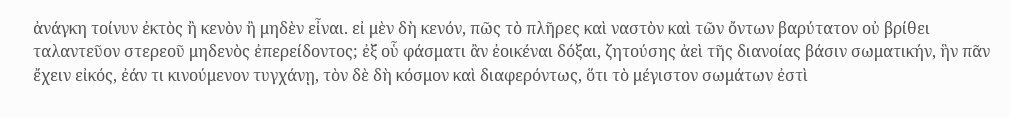ἀνάγκη τοίνυν ἐκτὸς ἢ κενὸν ἢ μηδὲν εἶναι. εἰ μὲν δὴ κενόν, πῶς τὸ πλῆρες καὶ ναστὸν καὶ τῶν ὄντων βαρύτατον οὐ βρίθει ταλαντεῦον στερεοῦ μηδενὸς ἐπερείδοντος; ἐξ οὗ φάσματι ἂν ἐοικέναι δόξαι, ζητούσης ἀεὶ τῆς διανοίας βάσιν σωματικήν, ἣν πᾶν ἔχειν εἰκός, ἐάν τι κινούμενον τυγχάνῃ, τὸν δὲ δὴ κόσμον καὶ διαφερόντως, ὅτι τὸ μέγιστον σωμάτων ἐστὶ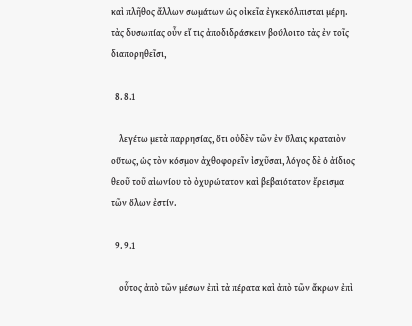καὶ πλῆθος ἄλλων σωμάτων ὡς οἰκεῖα ἐγκεκόλπισται μέρη. τὰς δυσωπίας οὖν εἴ τις ἀποδιδράσκειν βούλοιτο τὰς ἐν τοῖς διαπορηθεῖσι,

  8. 8.1

    λεγέτω μετὰ παρρησίας, ὅτι οὐδὲν τῶν ἐν ὕλαις κραταιὸν οὕτως, ὡς τὸν κόσμον ἀχθοφορεῖν ἰσχῦσαι, λόγος δὲ ὁ ἀίδιος θεοῦ τοῦ αἰωνίου τὸ ὀχυρώτατον καὶ βεβαιότατον ἔρεισμα τῶν ὅλων ἐστίν.

  9. 9.1

    οὗτος ἀπὸ τῶν μέσων ἐπὶ τὰ πέρατα καὶ ἀπὸ τῶν ἄκρων ἐπὶ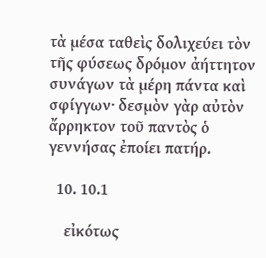τὰ μέσα ταθεὶς δολιχεύει τὸν τῆς φύσεως δρόμον ἀήττητον συνάγων τὰ μέρη πάντα καὶ σφίγγων· δεσμὸν γὰρ αὐτὸν ἄρρηκτον τοῦ παντὸς ὁ γεννήσας ἐποίει πατήρ.

  10. 10.1

    εἰκότως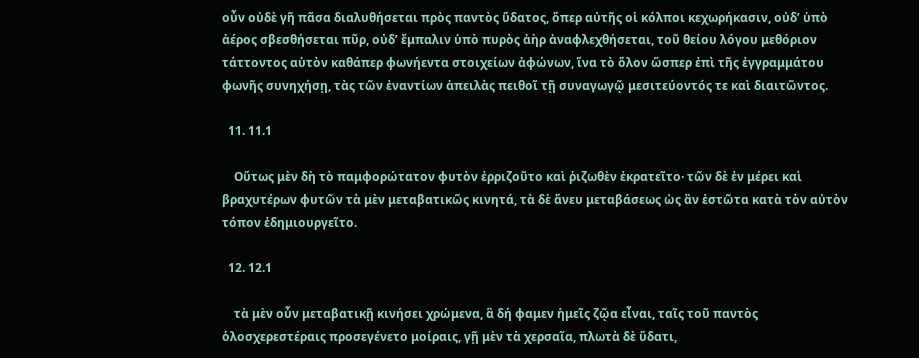οὖν οὐδὲ γῆ πᾶσα διαλυθήσεται πρὸς παντὸς ὕδατος, ὅπερ αὐτῆς οἱ κόλποι κεχωρήκασιν, οὐδ’ ὑπὸ ἀέρος σβεσθήσεται πῦρ, οὐδ’ ἔμπαλιν ὑπὸ πυρὸς ἀὴρ ἀναφλεχθήσεται, τοῦ θείου λόγου μεθόριον τάττοντος αὑτὸν καθάπερ φωνήεντα στοιχείων ἀφώνων, ἵνα τὸ ὅλον ὥσπερ ἐπὶ τῆς ἐγγραμμάτου φωνῆς συνηχήσῃ, τὰς τῶν ἐναντίων ἀπειλὰς πειθοῖ τῇ συναγωγῷ μεσιτεύοντός τε καὶ διαιτῶντος.

  11. 11.1

    Οὕτως μὲν δὴ τὸ παμφορώτατον φυτὸν ἐρριζοῦτο καὶ ῥιζωθὲν ἐκρατεῖτο· τῶν δὲ ἐν μέρει καὶ βραχυτέρων φυτῶν τὰ μὲν μεταβατικῶς κινητά, τὰ δὲ ἄνευ μεταβάσεως ὡς ἂν ἑστῶτα κατὰ τὸν αὐτὸν τόπον ἐδημιουργεῖτο.

  12. 12.1

    τὰ μὲν οὖν μεταβατικῇ κινήσει χρώμενα, ἃ δή φαμεν ἡμεῖς ζῷα εἶναι, ταῖς τοῦ παντὸς ὁλοσχερεστέραις προσεγένετο μοίραις, γῇ μὲν τὰ χερσαῖα, πλωτὰ δὲ ὕδατι,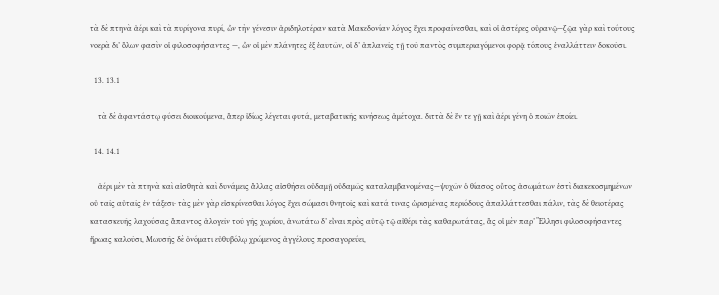τὰ δὲ πτηνὰ ἀέρι καὶ τὰ πυρίγονα πυρί, ὧν τὴν γένεσιν ἀριδηλοτέραν κατὰ Μακεδονίαν λόγος ἔχει προφαίνεσθαι, καὶ οἱ ἀστέρες οὐρανῷ—ζῷα γὰρ καὶ τούτους νοερὰ δι’ ὅλων φασὶν οἱ φιλοσοφήσαντες —, ὧν οἱ μὲν πλάνητες ἐξ ἑαυτῶν, οἱ δ’ ἀπλανεῖς τῇ τοῦ παντὸς συμπεριαγόμενοι φορᾷ τόπους ἐναλλάττειν δοκοῦσι.

  13. 13.1

    τὰ δὲ ἀφαντάστῳ φύσει διοικούμενα, ἅπερ ἰδίως λέγεται φυτά, μεταβατικῆς κινήσεως ἀμέτοχα. διττὰ δὲ ἔν τε γῇ καὶ ἀέρι γένη ὁ ποιῶν ἐποίει.

  14. 14.1

    ἀέρι μὲν τὰ πτηνὰ καὶ αἰσθητὰ καὶ δυνάμεις ἄλλας αἰσθήσει οὐδαμῇ οὐδαμῶς καταλαμβανομένας—ψυχῶν ὁ θίασος οὗτος ἀσωμάτων ἐστὶ διακεκοσμημένων οὐ ταῖς αὐταῖς ἐν τάξεσι· τὰς μὲν γὰρ εἰσκρίνεσθαι λόγος ἔχει σώμασι θνητοῖς καὶ κατά τινας ὡρισμένας περιόδους ἀπαλλάττεσθαι πάλιν, τὰς δὲ θειοτέρας κατασκευῆς λαχούσας ἅπαντος ἀλογεῖν τοῦ γῆς χωρίου, ἀνωτάτω δ’ εἶναι πρὸς αὐτῷ τῷ αἰθέρι τὰς καθαρωτάτας, ἃς οἱ μὲν παρ’ Ἕλλησι φιλοσοφήσαντες ἥρωας καλοῦσι, Μωυσῆς δὲ ὀνόματι εὐθυβόλῳ χρώμενος ἀγγέλους προσαγορεύει,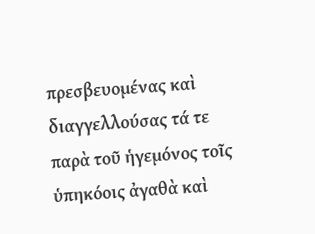πρεσβευομένας καὶ διαγγελλούσας τά τε παρὰ τοῦ ἡγεμόνος τοῖς ὑπηκόοις ἀγαθὰ καὶ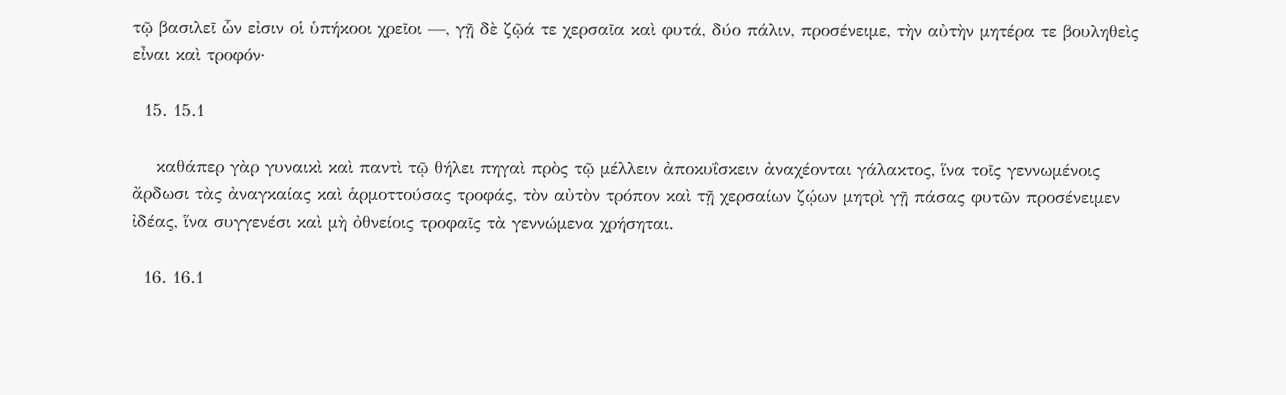τῷ βασιλεῖ ὧν εἰσιν οἱ ὑπήκοοι χρεῖοι —, γῇ δὲ ζῷά τε χερσαῖα καὶ φυτά, δύο πάλιν, προσένειμε, τὴν αὐτὴν μητέρα τε βουληθεὶς εἶναι καὶ τροφόν·

  15. 15.1

    καθάπερ γὰρ γυναικὶ καὶ παντὶ τῷ θήλει πηγαὶ πρὸς τῷ μέλλειν ἀποκυΐσκειν ἀναχέονται γάλακτος, ἵνα τοῖς γεννωμένοις ἄρδωσι τὰς ἀναγκαίας καὶ ἁρμοττούσας τροφάς, τὸν αὐτὸν τρόπον καὶ τῇ χερσαίων ζῴων μητρὶ γῇ πάσας φυτῶν προσένειμεν ἰδέας, ἵνα συγγενέσι καὶ μὴ ὀθνείοις τροφαῖς τὰ γεννώμενα χρήσηται.

  16. 16.1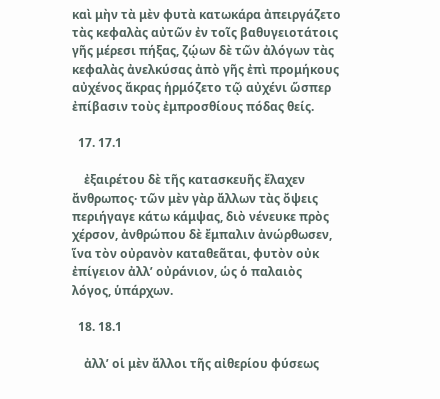καὶ μὴν τὰ μὲν φυτὰ κατωκάρα ἀπειργάζετο τὰς κεφαλὰς αὐτῶν ἐν τοῖς βαθυγειοτάτοις γῆς μέρεσι πήξας, ζῴων δὲ τῶν ἀλόγων τὰς κεφαλὰς ἀνελκύσας ἀπὸ γῆς ἐπὶ προμήκους αὐχένος ἄκρας ἡρμόζετο τῷ αὐχένι ὥσπερ ἐπίβασιν τοὺς ἐμπροσθίους πόδας θείς.

  17. 17.1

    ἐξαιρέτου δὲ τῆς κατασκευῆς ἔλαχεν ἄνθρωπος· τῶν μὲν γὰρ ἄλλων τὰς ὄψεις περιήγαγε κάτω κάμψας, διὸ νένευκε πρὸς χέρσον, ἀνθρώπου δὲ ἔμπαλιν ἀνώρθωσεν, ἵνα τὸν οὐρανὸν καταθεᾶται, φυτὸν οὐκ ἐπίγειον ἀλλ’ οὐράνιον, ὡς ὁ παλαιὸς λόγος, ὑπάρχων.

  18. 18.1

    ἀλλ’ οἱ μὲν ἄλλοι τῆς αἰθερίου φύσεως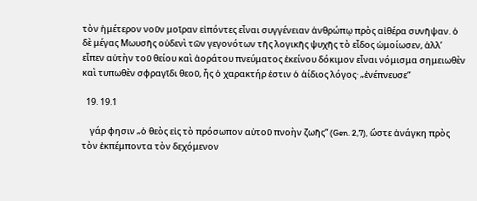τὸν ἡμέτερον νοῦν μοῖραν εἰπόντες εἶναι συγγένειαν ἀνθρώπῳ πρὸς αἰθέρα συνῆψαν. ὁ δὲ μέγας Μωυσῆς οὐδενὶ τῶν γεγονότων τῆς λογικῆς ψυχῆς τὸ εἶδος ὡμοίωσεν, ἀλλ’ εἶπεν αὐτὴν τοῦ θείου καὶ ἀοράτου πνεύματος ἐκείνου δόκιμον εἶναι νόμισμα σημειωθὲν καὶ τυπωθὲν σφραγῖδι θεοῦ, ἧς ὁ χαρακτήρ ἐστιν ὁ ἀίδιος λόγος· „ἐνέπνευσε“

  19. 19.1

    γάρ φησιν „ὁ θεὸς εἰς τὸ πρόσωπον αὐτοῦ πνοὴν ζωῆς“ (Gen. 2,7), ὥστε ἀνάγκη πρὸς τὸν ἐκπέμποντα τὸν δεχόμενον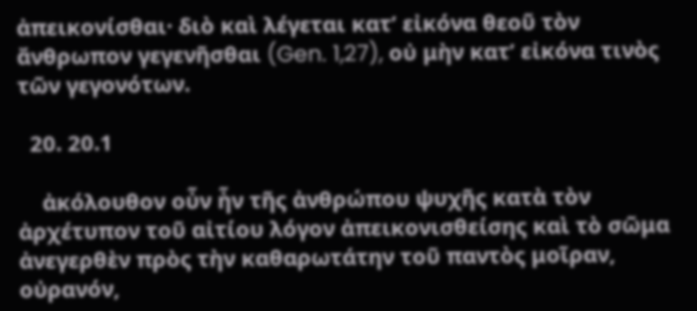ἀπεικονίσθαι· διὸ καὶ λέγεται κατ’ εἰκόνα θεοῦ τὸν ἄνθρωπον γεγενῆσθαι (Gen. 1,27), οὐ μὴν κατ’ εἰκόνα τινὸς τῶν γεγονότων.

  20. 20.1

    ἀκόλουθον οὖν ἦν τῆς ἀνθρώπου ψυχῆς κατὰ τὸν ἀρχέτυπον τοῦ αἰτίου λόγον ἀπεικονισθείσης καὶ τὸ σῶμα ἀνεγερθὲν πρὸς τὴν καθαρωτάτην τοῦ παντὸς μοῖραν, οὐρανόν,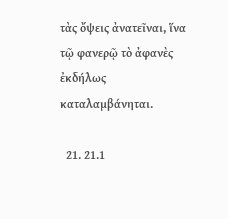τὰς ὄψεις ἀνατεῖναι, ἵνα τῷ φανερῷ τὸ ἀφανὲς ἐκδήλως καταλαμβάνηται.

  21. 21.1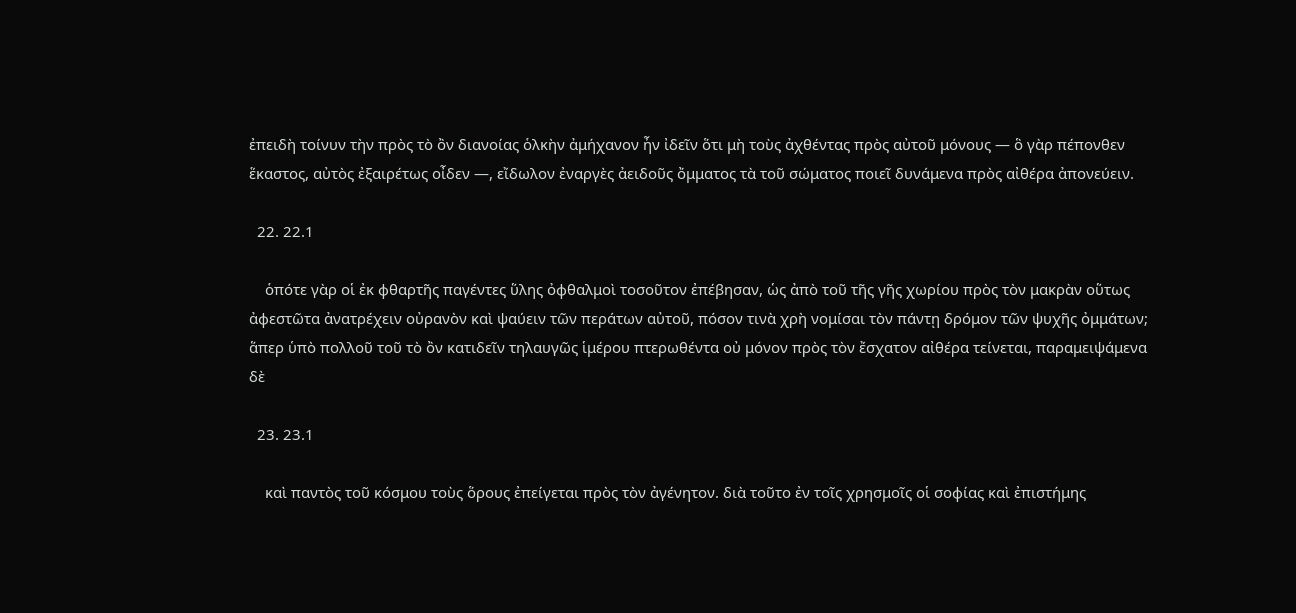ἐπειδὴ τοίνυν τὴν πρὸς τὸ ὂν διανοίας ὁλκὴν ἀμήχανον ἦν ἰδεῖν ὅτι μὴ τοὺς ἀχθέντας πρὸς αὐτοῦ μόνους — ὃ γὰρ πέπονθεν ἕκαστος, αὐτὸς ἐξαιρέτως οἶδεν —, εἴδωλον ἐναργὲς ἀειδοῦς ὄμματος τὰ τοῦ σώματος ποιεῖ δυνάμενα πρὸς αἰθέρα ἀπονεύειν.

  22. 22.1

    ὁπότε γὰρ οἱ ἐκ φθαρτῆς παγέντες ὕλης ὀφθαλμοὶ τοσοῦτον ἐπέβησαν, ὡς ἀπὸ τοῦ τῆς γῆς χωρίου πρὸς τὸν μακρὰν οὕτως ἀφεστῶτα ἀνατρέχειν οὐρανὸν καὶ ψαύειν τῶν περάτων αὐτοῦ, πόσον τινὰ χρὴ νομίσαι τὸν πάντῃ δρόμον τῶν ψυχῆς ὀμμάτων; ἅπερ ὑπὸ πολλοῦ τοῦ τὸ ὂν κατιδεῖν τηλαυγῶς ἱμέρου πτερωθέντα οὐ μόνον πρὸς τὸν ἔσχατον αἰθέρα τείνεται, παραμειψάμενα δὲ

  23. 23.1

    καὶ παντὸς τοῦ κόσμου τοὺς ὅρους ἐπείγεται πρὸς τὸν ἀγένητον. διὰ τοῦτο ἐν τοῖς χρησμοῖς οἱ σοφίας καὶ ἐπιστήμης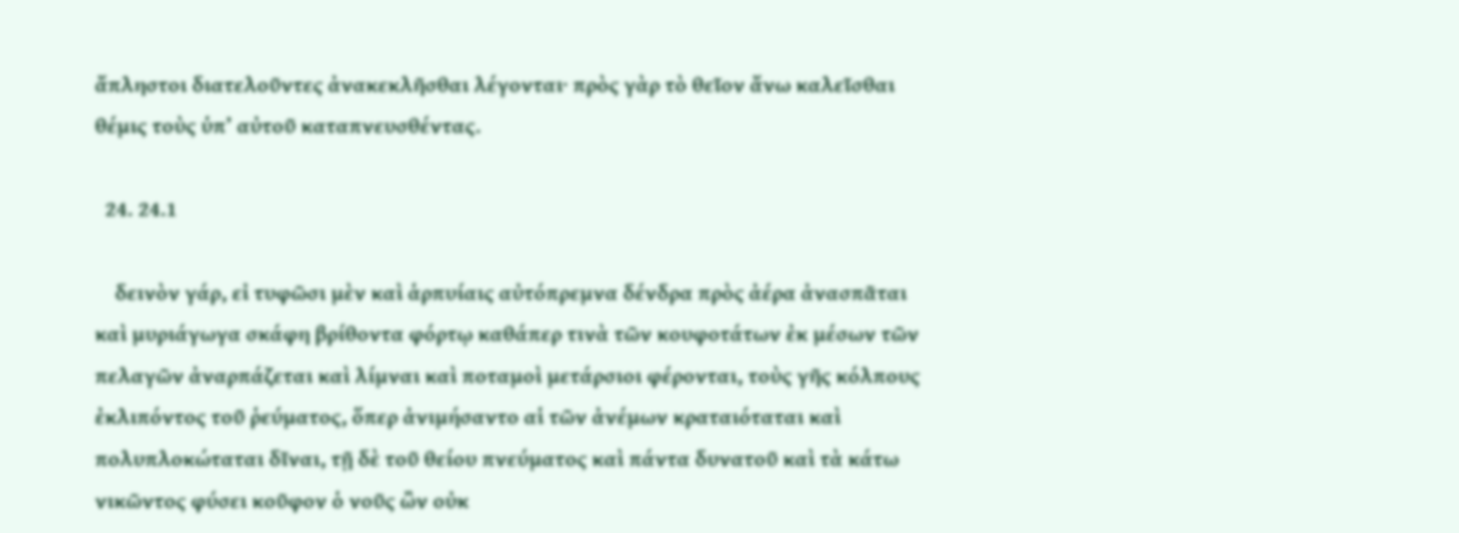ἄπληστοι διατελοῦντες ἀνακεκλῆσθαι λέγονται· πρὸς γὰρ τὸ θεῖον ἄνω καλεῖσθαι θέμις τοὺς ὑπ’ αὐτοῦ καταπνευσθέντας.

  24. 24.1

    δεινὸν γάρ, εἰ τυφῶσι μὲν καὶ ἁρπυίαις αὐτόπρεμνα δένδρα πρὸς ἀέρα ἀνασπᾶται καὶ μυριάγωγα σκάφη βρίθοντα φόρτῳ καθάπερ τινὰ τῶν κουφοτάτων ἐκ μέσων τῶν πελαγῶν ἀναρπάζεται καὶ λίμναι καὶ ποταμοὶ μετάρσιοι φέρονται, τοὺς γῆς κόλπους ἐκλιπόντος τοῦ ῥεύματος, ὅπερ ἀνιμήσαντο αἱ τῶν ἀνέμων κραταιόταται καὶ πολυπλοκώταται δῖναι, τῇ δὲ τοῦ θείου πνεύματος καὶ πάντα δυνατοῦ καὶ τὰ κάτω νικῶντος φύσει κοῦφον ὁ νοῦς ὢν οὐκ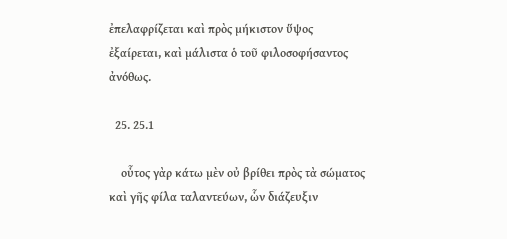ἐπελαφρίζεται καὶ πρὸς μήκιστον ὕψος ἐξαίρεται, καὶ μάλιστα ὁ τοῦ φιλοσοφήσαντος ἀνόθως.

  25. 25.1

    οὗτος γὰρ κάτω μὲν οὐ βρίθει πρὸς τὰ σώματος καὶ γῆς φίλα ταλαντεύων, ὧν διάζευξιν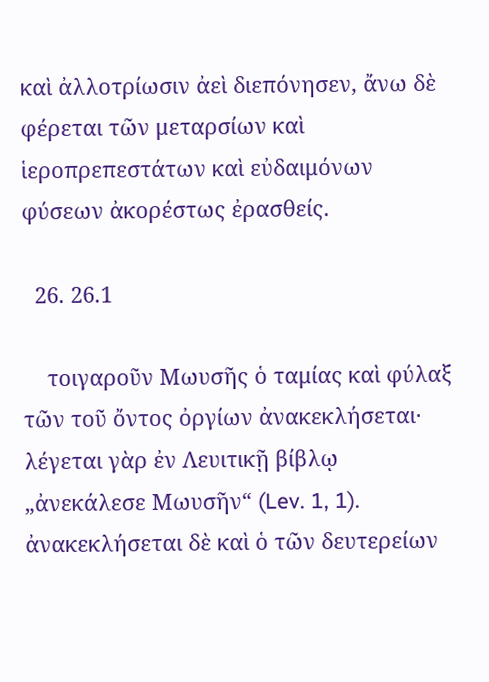καὶ ἀλλοτρίωσιν ἀεὶ διεπόνησεν, ἄνω δὲ φέρεται τῶν μεταρσίων καὶ ἱεροπρεπεστάτων καὶ εὐδαιμόνων φύσεων ἀκορέστως ἐρασθείς.

  26. 26.1

    τοιγαροῦν Μωυσῆς ὁ ταμίας καὶ φύλαξ τῶν τοῦ ὄντος ὀργίων ἀνακεκλήσεται· λέγεται γὰρ ἐν Λευιτικῇ βίβλῳ „ἀνεκάλεσε Μωυσῆν“ (Lev. 1, 1). ἀνακεκλήσεται δὲ καὶ ὁ τῶν δευτερείων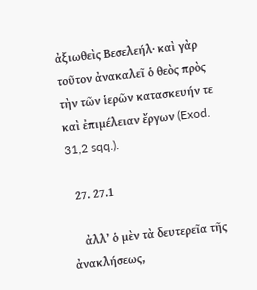ἀξιωθεὶς Βεσελεήλ· καὶ γὰρ τοῦτον ἀνακαλεῖ ὁ θεὸς πρὸς τὴν τῶν ἱερῶν κατασκευήν τε καὶ ἐπιμέλειαν ἔργων (Exod. 31,2 sqq.).

  27. 27.1

    ἀλλ’ ὁ μὲν τὰ δευτερεῖα τῆς ἀνακλήσεως,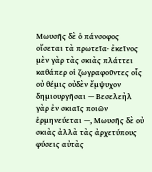Μωυσῆς δὲ ὁ πάνσοφος οἴσεται τὰ πρωτεῖα· ἐκεῖνος μὲν γὰρ τὰς σκιὰς πλάττει καθάπερ οἱ ζωγραφοῦντες οἷς οὐ θέμις οὐδὲν ἔμψυχον δημιουργῆσαι — Βεσελεὴλ γὰρ ἐν σκιαῖς ποιῶν ἑρμηνεύεται —, Μωυσῆς δὲ οὐ σκιὰς ἀλλὰ τὰς ἀρχετύπους φύσεις αὐτὰς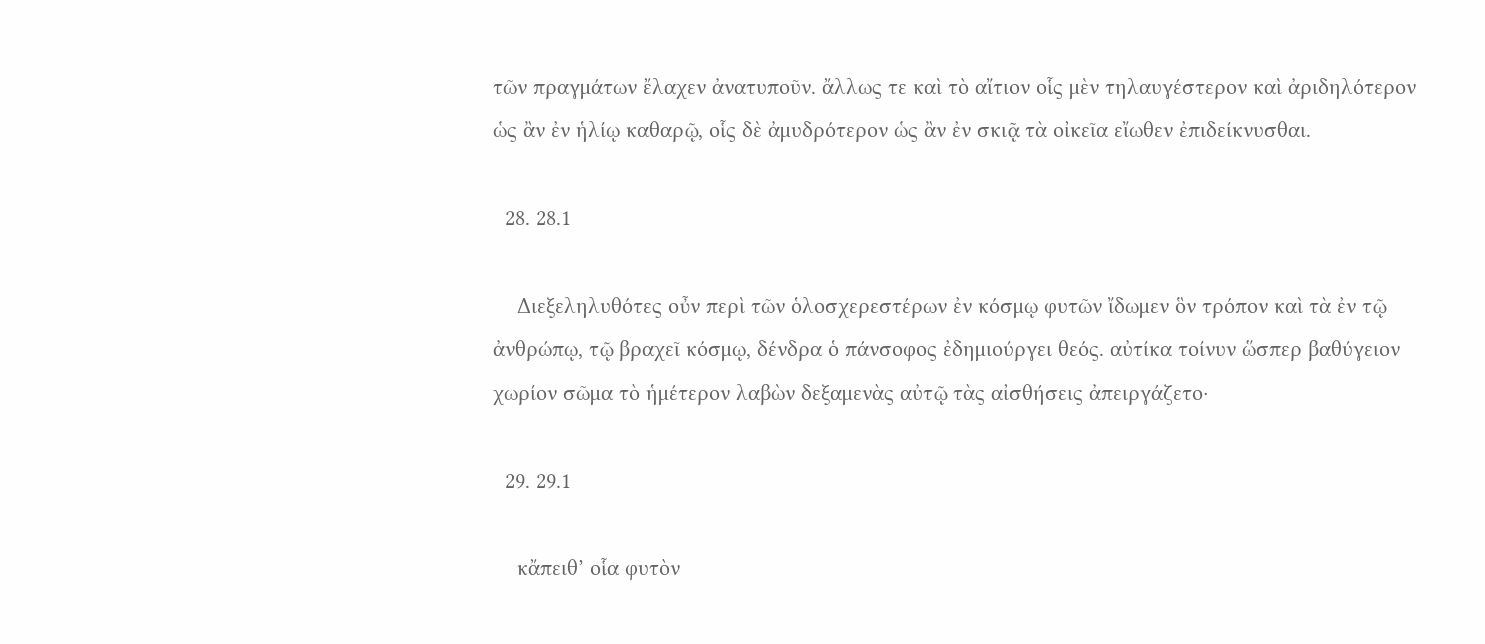τῶν πραγμάτων ἔλαχεν ἀνατυποῦν. ἄλλως τε καὶ τὸ αἴτιον οἷς μὲν τηλαυγέστερον καὶ ἀριδηλότερον ὡς ἂν ἐν ἡλίῳ καθαρῷ, οἷς δὲ ἀμυδρότερον ὡς ἂν ἐν σκιᾷ τὰ οἰκεῖα εἴωθεν ἐπιδείκνυσθαι.

  28. 28.1

    Διεξεληλυθότες οὖν περὶ τῶν ὁλοσχερεστέρων ἐν κόσμῳ φυτῶν ἴδωμεν ὃν τρόπον καὶ τὰ ἐν τῷ ἀνθρώπῳ, τῷ βραχεῖ κόσμῳ, δένδρα ὁ πάνσοφος ἐδημιούργει θεός. αὐτίκα τοίνυν ὥσπερ βαθύγειον χωρίον σῶμα τὸ ἡμέτερον λαβὼν δεξαμενὰς αὐτῷ τὰς αἰσθήσεις ἀπειργάζετο·

  29. 29.1

    κἄπειθ’ οἷα φυτὸν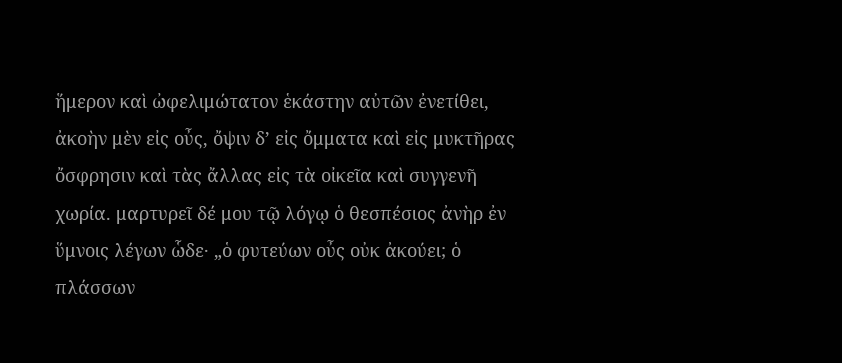ἥμερον καὶ ὠφελιμώτατον ἑκάστην αὐτῶν ἐνετίθει, ἀκοὴν μὲν εἰς οὖς, ὄψιν δ’ εἰς ὄμματα καὶ εἰς μυκτῆρας ὄσφρησιν καὶ τὰς ἄλλας εἰς τὰ οἰκεῖα καὶ συγγενῆ χωρία. μαρτυρεῖ δέ μου τῷ λόγῳ ὁ θεσπέσιος ἀνὴρ ἐν ὕμνοις λέγων ὧδε· „ὁ φυτεύων οὖς οὐκ ἀκούει; ὁ πλάσσων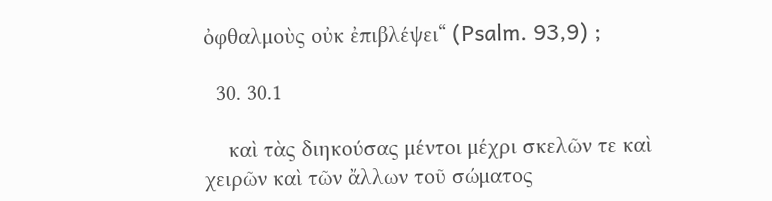ὀφθαλμοὺς οὐκ ἐπιβλέψει“ (Psalm. 93,9) ;

  30. 30.1

    καὶ τὰς διηκούσας μέντοι μέχρι σκελῶν τε καὶ χειρῶν καὶ τῶν ἄλλων τοῦ σώματος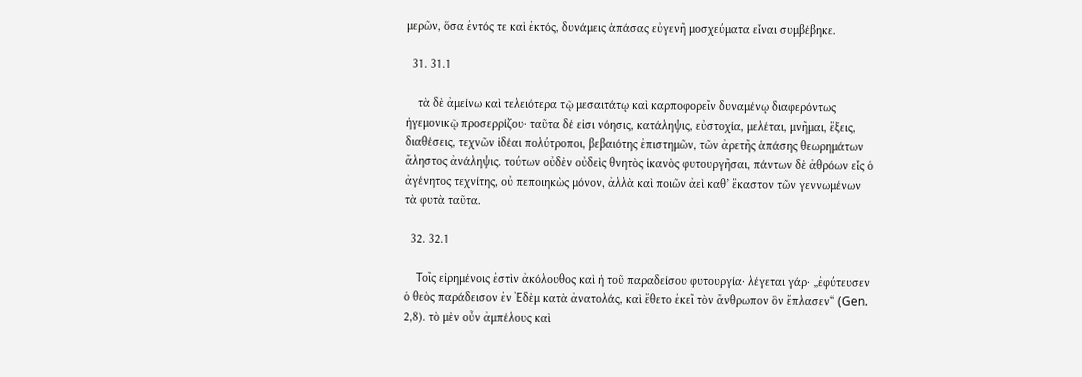μερῶν, ὅσα ἐντός τε καὶ ἐκτός, δυνάμεις ἁπάσας εὐγενῆ μοσχεύματα εἶναι συμβέβηκε.

  31. 31.1

    τὰ δὲ ἀμείνω καὶ τελειότερα τῷ μεσαιτάτῳ καὶ καρποφορεῖν δυναμένῳ διαφερόντως ἡγεμονικῷ προσερρίζου· ταῦτα δέ εἰσι νόησις, κατάληψις, εὐστοχία, μελέται, μνῆμαι, ἕξεις, διαθέσεις, τεχνῶν ἰδέαι πολύτροποι, βεβαιότης ἐπιστημῶν, τῶν ἀρετῆς ἁπάσης θεωρημάτων ἄληστος ἀνάληψις. τούτων οὐδὲν οὐδεὶς θνητὸς ἱκανὸς φυτουργῆσαι, πάντων δὲ ἀθρόων εἷς ὁ ἀγένητος τεχνίτης, οὐ πεποιηκὼς μόνον, ἀλλὰ καὶ ποιῶν ἀεὶ καθ’ ἕκαστον τῶν γεννωμένων τὰ φυτὰ ταῦτα.

  32. 32.1

    Τοῖς εἰρημένοις ἐστὶν ἀκόλουθος καὶ ἡ τοῦ παραδείσου φυτουργία· λέγεται γάρ· „ἐφύτευσεν ὁ θεὸς παράδεισον ἐν Ἐδὲμ κατὰ ἀνατολάς, καὶ ἔθετο ἐκεῖ τὸν ἄνθρωπον ὃν ἔπλασεν“ (Gen. 2,8). τὸ μὲν οὖν ἀμπέλους καὶ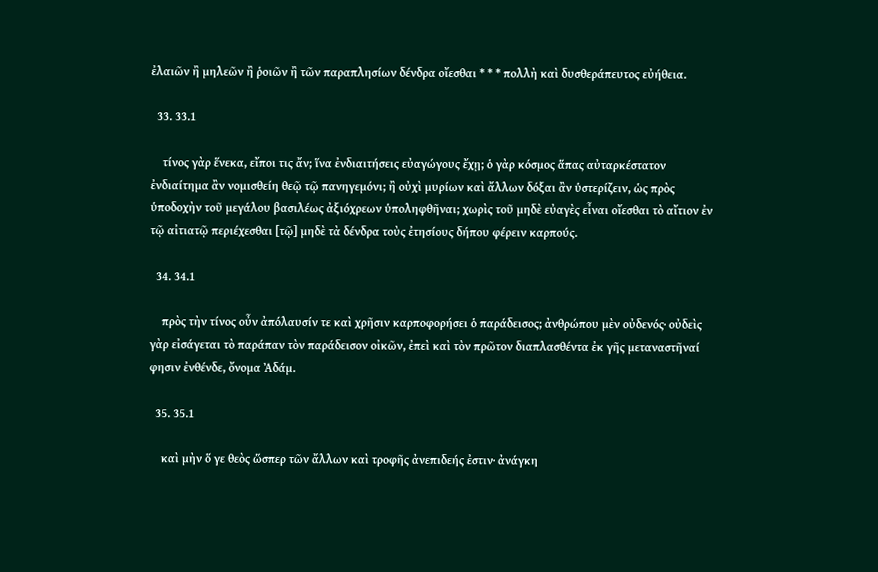ἐλαιῶν ἢ μηλεῶν ἢ ῥοιῶν ἢ τῶν παραπλησίων δένδρα οἴεσθαι * * * πολλὴ καὶ δυσθεράπευτος εὐήθεια.

  33. 33.1

    τίνος γὰρ ἕνεκα, εἴποι τις ἄν; ἵνα ἐνδιαιτήσεις εὐαγώγους ἔχῃ; ὁ γὰρ κόσμος ἅπας αὐταρκέστατον ἐνδιαίτημα ἂν νομισθείη θεῷ τῷ πανηγεμόνι; ἢ οὐχὶ μυρίων καὶ ἄλλων δόξαι ἂν ὑστερίζειν, ὡς πρὸς ὑποδοχὴν τοῦ μεγάλου βασιλέως ἀξιόχρεων ὑποληφθῆναι; χωρὶς τοῦ μηδὲ εὐαγὲς εἶναι οἴεσθαι τὸ αἴτιον ἐν τῷ αἰτιατῷ περιέχεσθαι [τῷ] μηδὲ τὰ δένδρα τοὺς ἐτησίους δήπου φέρειν καρπούς.

  34. 34.1

    πρὸς τὴν τίνος οὖν ἀπόλαυσίν τε καὶ χρῆσιν καρποφορήσει ὁ παράδεισος; ἀνθρώπου μὲν οὐδενός· οὐδεὶς γὰρ εἰσάγεται τὸ παράπαν τὸν παράδεισον οἰκῶν, ἐπεὶ καὶ τὸν πρῶτον διαπλασθέντα ἐκ γῆς μεταναστῆναί φησιν ἐνθένδε, ὄνομα Ἀδάμ.

  35. 35.1

    καὶ μὴν ὅ γε θεὸς ὥσπερ τῶν ἄλλων καὶ τροφῆς ἀνεπιδεής ἐστιν· ἀνάγκη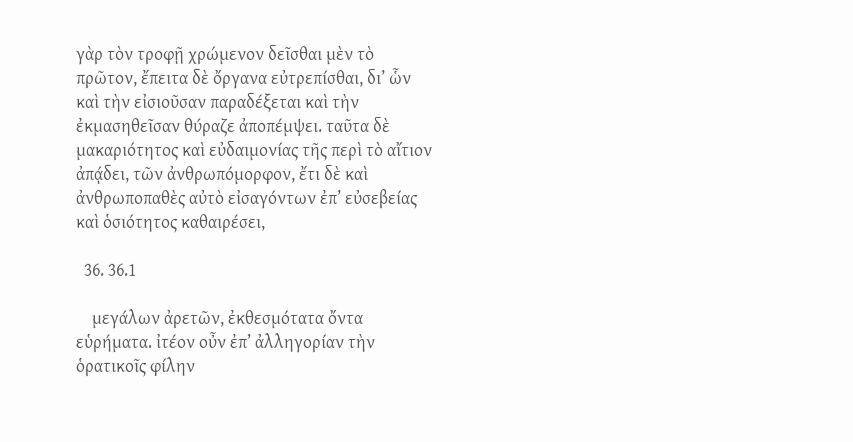γὰρ τὸν τροφῇ χρώμενον δεῖσθαι μὲν τὸ πρῶτον, ἔπειτα δὲ ὄργανα εὐτρεπίσθαι, δι’ ὧν καὶ τὴν εἰσιοῦσαν παραδέξεται καὶ τὴν ἐκμασηθεῖσαν θύραζε ἀποπέμψει. ταῦτα δὲ μακαριότητος καὶ εὐδαιμονίας τῆς περὶ τὸ αἴτιον ἀπᾴδει, τῶν ἀνθρωπόμορφον, ἔτι δὲ καὶ ἀνθρωποπαθὲς αὐτὸ εἰσαγόντων ἐπ’ εὐσεβείας καὶ ὁσιότητος καθαιρέσει,

  36. 36.1

    μεγάλων ἀρετῶν, ἐκθεσμότατα ὄντα εὑρήματα. ἰτέον οὖν ἐπ’ ἀλληγορίαν τὴν ὁρατικοῖς φίλην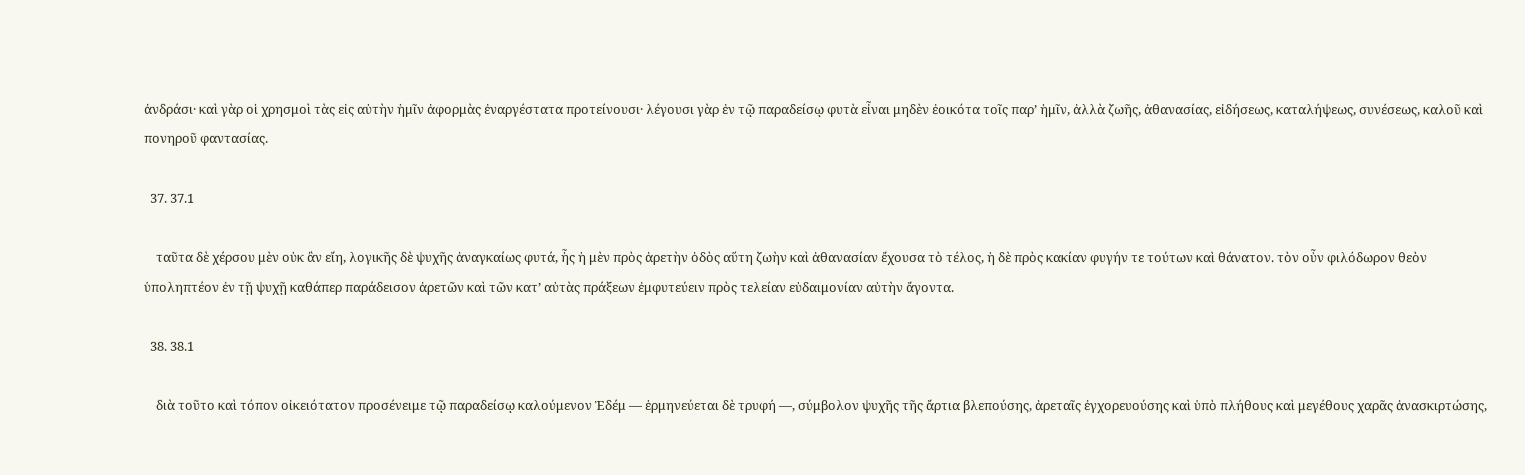ἀνδράσι· καὶ γὰρ οἱ χρησμοὶ τὰς εἰς αὐτὴν ἡμῖν ἀφορμὰς ἐναργέστατα προτείνουσι· λέγουσι γὰρ ἐν τῷ παραδείσῳ φυτὰ εἶναι μηδὲν ἐοικότα τοῖς παρ’ ἡμῖν, ἀλλὰ ζωῆς, ἀθανασίας, εἰδήσεως, καταλήψεως, συνέσεως, καλοῦ καὶ πονηροῦ φαντασίας.

  37. 37.1

    ταῦτα δὲ χέρσου μὲν οὐκ ἂν εἴη, λογικῆς δὲ ψυχῆς ἀναγκαίως φυτά, ἧς ἡ μὲν πρὸς ἀρετὴν ὁδὸς αὕτη ζωὴν καὶ ἀθανασίαν ἔχουσα τὸ τέλος, ἡ δὲ πρὸς κακίαν φυγήν τε τούτων καὶ θάνατον. τὸν οὖν φιλόδωρον θεὸν ὑποληπτέον ἐν τῇ ψυχῇ καθάπερ παράδεισον ἀρετῶν καὶ τῶν κατ’ αὐτὰς πράξεων ἐμφυτεύειν πρὸς τελείαν εὐδαιμονίαν αὐτὴν ἄγοντα.

  38. 38.1

    διὰ τοῦτο καὶ τόπον οἰκειότατον προσένειμε τῷ παραδείσῳ καλούμενον Ἐδέμ — ἑρμηνεύεται δὲ τρυφή —, σύμβολον ψυχῆς τῆς ἄρτια βλεπούσης, ἀρεταῖς ἐγχορευούσης καὶ ὑπὸ πλήθους καὶ μεγέθους χαρᾶς ἀνασκιρτώσης,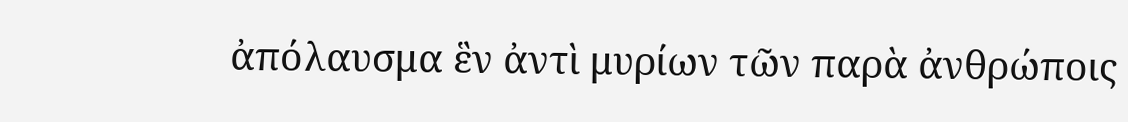ἀπόλαυσμα ἓν ἀντὶ μυρίων τῶν παρὰ ἀνθρώποις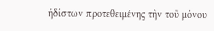ἡδίστων προτεθειμένης τὴν τοῦ μόνου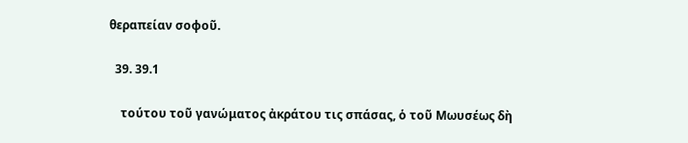θεραπείαν σοφοῦ.

  39. 39.1

    τούτου τοῦ γανώματος ἀκράτου τις σπάσας, ὁ τοῦ Μωυσέως δὴ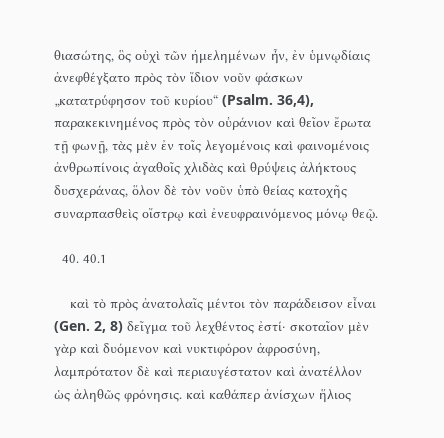θιασώτης, ὃς οὐχὶ τῶν ἠμελημένων ἦν, ἐν ὑμνῳδίαις ἀνεφθέγξατο πρὸς τὸν ἴδιον νοῦν φάσκων „κατατρύφησον τοῦ κυρίου“ (Psalm. 36,4), παρακεκινημένος πρὸς τὸν οὐράνιον καὶ θεῖον ἔρωτα τῇ φωνῇ, τὰς μὲν ἐν τοῖς λεγομένοις καὶ φαινομένοις ἀνθρωπίνοις ἀγαθοῖς χλιδὰς καὶ θρύψεις ἀλήκτους δυσχεράνας, ὅλον δὲ τὸν νοῦν ὑπὸ θείας κατοχῆς συναρπασθεὶς οἴστρῳ καὶ ἐνευφραινόμενος μόνῳ θεῷ.

  40. 40.1

    καὶ τὸ πρὸς ἀνατολαῖς μέντοι τὸν παράδεισον εἶναι (Gen. 2, 8) δεῖγμα τοῦ λεχθέντος ἐστί· σκοταῖον μὲν γὰρ καὶ δυόμενον καὶ νυκτιφόρον ἀφροσύνη, λαμπρότατον δὲ καὶ περιαυγέστατον καὶ ἀνατέλλον ὡς ἀληθῶς φρόνησις. καὶ καθάπερ ἀνίσχων ἥλιος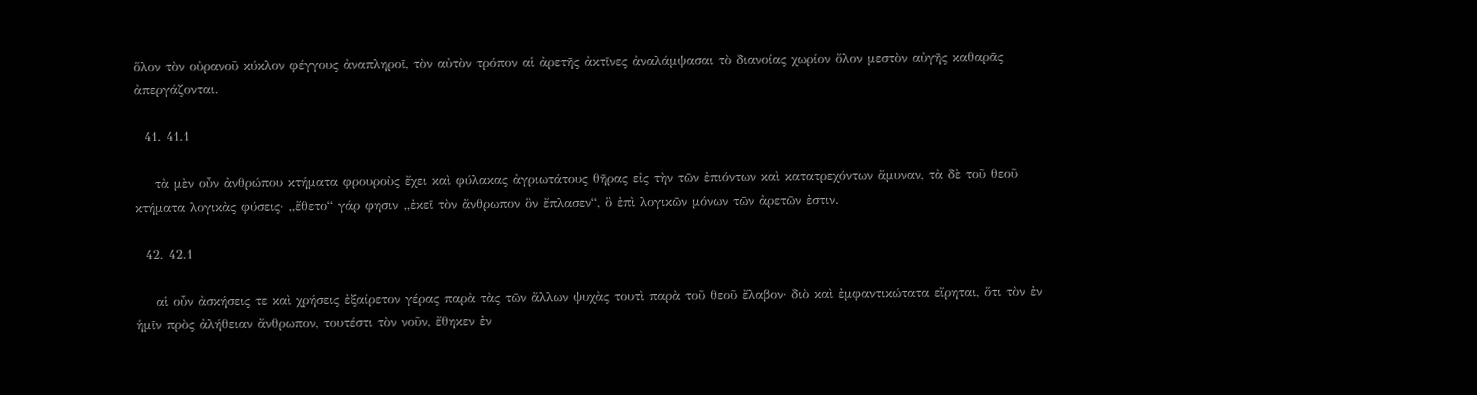ὅλον τὸν οὐρανοῦ κύκλον φέγγους ἀναπληροῖ, τὸν αὐτὸν τρόπον αἱ ἀρετῆς ἀκτῖνες ἀναλάμψασαι τὸ διανοίας χωρίον ὅλον μεστὸν αὐγῆς καθαρᾶς ἀπεργάζονται.

  41. 41.1

    τὰ μὲν οὖν ἀνθρώπου κτήματα φρουροὺς ἔχει καὶ φύλακας ἀγριωτάτους θῆρας εἰς τὴν τῶν ἐπιόντων καὶ κατατρεχόντων ἄμυναν, τὰ δὲ τοῦ θεοῦ κτήματα λογικὰς φύσεις· „ἔθετο“ γάρ φησιν „ἐκεῖ τὸν ἄνθρωπον ὃν ἔπλασεν“, ὃ ἐπὶ λογικῶν μόνων τῶν ἀρετῶν ἐστιν.

  42. 42.1

    αἱ οὖν ἀσκήσεις τε καὶ χρήσεις ἐξαίρετον γέρας παρὰ τὰς τῶν ἄλλων ψυχὰς τουτὶ παρὰ τοῦ θεοῦ ἔλαβον· διὸ καὶ ἐμφαντικώτατα εἴρηται, ὅτι τὸν ἐν ἡμῖν πρὸς ἀλήθειαν ἄνθρωπον, τουτέστι τὸν νοῦν, ἔθηκεν ἐν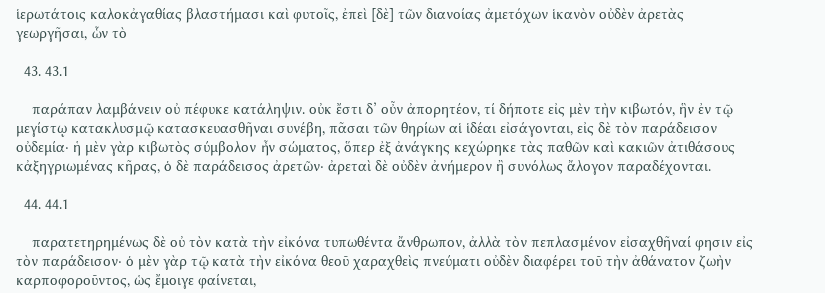ἱερωτάτοις καλοκἀγαθίας βλαστήμασι καὶ φυτοῖς, ἐπεὶ [δὲ] τῶν διανοίας ἀμετόχων ἱκανὸν οὐδὲν ἀρετὰς γεωργῆσαι, ὧν τὸ

  43. 43.1

    παράπαν λαμβάνειν οὐ πέφυκε κατάληψιν. οὐκ ἔστι δ’ οὖν ἀπορητέον, τί δήποτε εἰς μὲν τὴν κιβωτόν, ἣν ἐν τῷ μεγίστῳ κατακλυσμῷ κατασκευασθῆναι συνέβη, πᾶσαι τῶν θηρίων αἱ ἱδέαι εἰσάγονται, εἰς δὲ τὸν παράδεισον οὐδεμία· ἡ μὲν γὰρ κιβωτὸς σύμβολον ἦν σώματος, ὅπερ ἐξ ἀνάγκης κεχώρηκε τὰς παθῶν καὶ κακιῶν ἀτιθάσους κἀξηγριωμένας κῆρας, ὁ δὲ παράδεισος ἀρετῶν· ἀρεταὶ δὲ οὐδὲν ἀνήμερον ἢ συνόλως ἄλογον παραδέχονται.

  44. 44.1

    παρατετηρημένως δὲ οὐ τὸν κατὰ τὴν εἰκόνα τυπωθέντα ἄνθρωπον, ἀλλὰ τὸν πεπλασμένον εἰσαχθῆναί φησιν εἰς τὸν παράδεισον· ὁ μὲν γὰρ τῷ κατὰ τὴν εἰκόνα θεοῦ χαραχθεὶς πνεύματι οὐδὲν διαφέρει τοῦ τὴν ἀθάνατον ζωὴν καρποφοροῦντος, ὡς ἔμοιγε φαίνεται,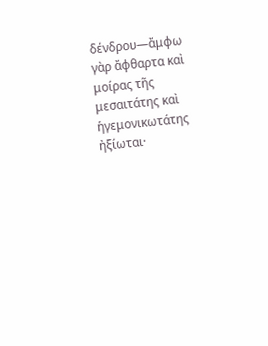δένδρου—ἄμφω γὰρ ἄφθαρτα καὶ μοίρας τῆς μεσαιτάτης καὶ ἡγεμονικωτάτης ἠξίωται·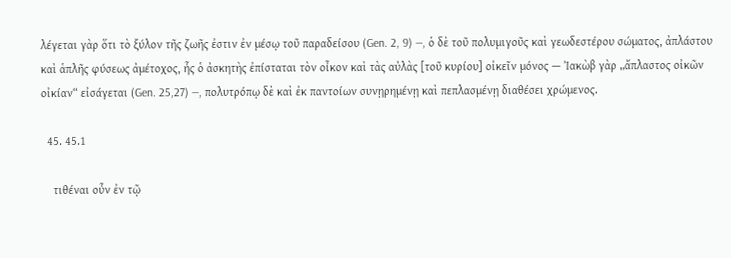λέγεται γὰρ ὅτι τὸ ξύλον τῆς ζωῆς ἐστιν ἐν μέσῳ τοῦ παραδείσου (Gen. 2, 9) —, ὁ δὲ τοῦ πολυμιγοῦς καὶ γεωδεστέρου σώματος, ἀπλάστου καὶ ἁπλῆς φύσεως ἀμέτοχος, ἧς ὁ ἀσκητὴς ἐπίσταται τὸν οἶκον καὶ τὰς αὐλὰς [τοῦ κυρίου] οἰκεῖν μόνος — Ἰακὼβ γὰρ „ἄπλαστος οἰκῶν οἰκίαν“ εἰσάγεται (Gen. 25,27) —, πολυτρόπῳ δὲ καὶ ἐκ παντοίων συνῃρημένῃ καὶ πεπλασμένῃ διαθέσει χρώμενος.

  45. 45.1

    τιθέναι οὖν ἐν τῷ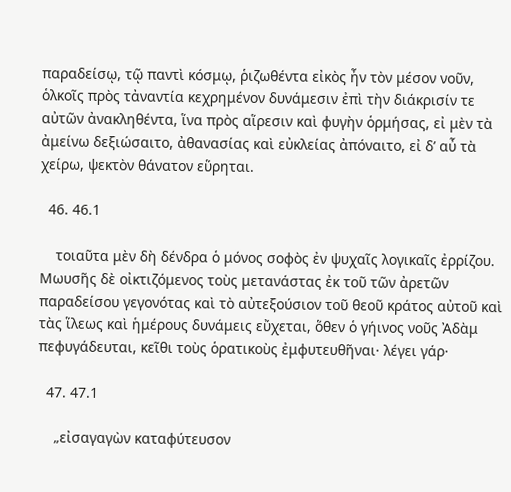παραδείσῳ, τῷ παντὶ κόσμῳ, ῥιζωθέντα εἰκὸς ἦν τὸν μέσον νοῦν, ὁλκοῖς πρὸς τἀναντία κεχρημένον δυνάμεσιν ἐπὶ τὴν διάκρισίν τε αὐτῶν ἀνακληθέντα, ἵνα πρὸς αἵρεσιν καὶ φυγὴν ὁρμήσας, εἰ μὲν τὰ ἀμείνω δεξιώσαιτο, ἀθανασίας καὶ εὐκλείας ἀπόναιτο, εἰ δ’ αὖ τὰ χείρω, ψεκτὸν θάνατον εὕρηται.

  46. 46.1

    τοιαῦτα μὲν δὴ δένδρα ὁ μόνος σοφὸς ἐν ψυχαῖς λογικαῖς ἐρρίζου. Μωυσῆς δὲ οἰκτιζόμενος τοὺς μετανάστας ἐκ τοῦ τῶν ἀρετῶν παραδείσου γεγονότας καὶ τὸ αὐτεξούσιον τοῦ θεοῦ κράτος αὐτοῦ καὶ τὰς ἵλεως καὶ ἡμέρους δυνάμεις εὔχεται, ὅθεν ὁ γήινος νοῦς Ἀδὰμ πεφυγάδευται, κεῖθι τοὺς ὁρατικοὺς ἐμφυτευθῆναι· λέγει γάρ·

  47. 47.1

    „εἰσαγαγὼν καταφύτευσον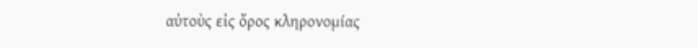αὐτοὺς εἰς ὄρος κληρονομίας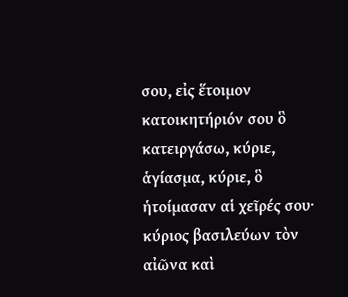σου, εἰς ἕτοιμον κατοικητήριόν σου ὃ κατειργάσω, κύριε, ἁγίασμα, κύριε, ὃ ἡτοίμασαν αἱ χεῖρές σου· κύριος βασιλεύων τὸν αἰῶνα καὶ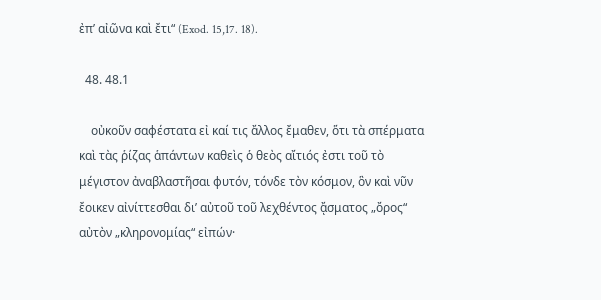ἐπ’ αἰῶνα καὶ ἔτι“ (Exod. 15,17. 18).

  48. 48.1

    οὐκοῦν σαφέστατα εἰ καί τις ἄλλος ἔμαθεν, ὅτι τὰ σπέρματα καὶ τὰς ῥίζας ἁπάντων καθεὶς ὁ θεὸς αἴτιός ἐστι τοῦ τὸ μέγιστον ἀναβλαστῆσαι φυτόν, τόνδε τὸν κόσμον, ὃν καὶ νῦν ἔοικεν αἰνίττεσθαι δι’ αὐτοῦ τοῦ λεχθέντος ᾄσματος „ὄρος“ αὐτὸν „κληρονομίας“ εἰπών·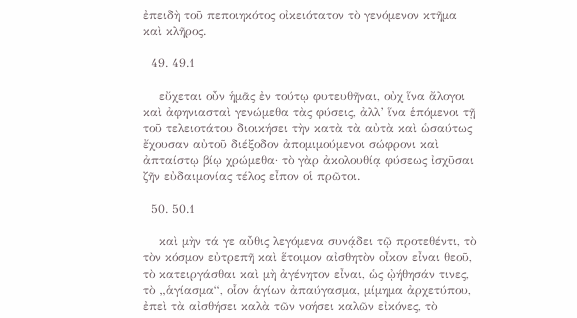ἐπειδὴ τοῦ πεποιηκότος οἰκειότατον τὸ γενόμενον κτῆμα καὶ κλῆρος.

  49. 49.1

    εὔχεται οὖν ἡμᾶς ἐν τούτῳ φυτευθῆναι, οὐχ ἵνα ἄλογοι καὶ ἀφηνιασταὶ γενώμεθα τὰς φύσεις, ἀλλ’ ἵνα ἑπόμενοι τῇ τοῦ τελειοτάτου διοικήσει τὴν κατὰ τὰ αὐτὰ καὶ ὡσαύτως ἔχουσαν αὐτοῦ διέξοδον ἀπομιμούμενοι σώφρονι καὶ ἀπταίστῳ βίῳ χρώμεθα· τὸ γὰρ ἀκολουθίᾳ φύσεως ἰσχῦσαι ζῆν εὐδαιμονίας τέλος εἶπον οἱ πρῶτοι.

  50. 50.1

    καὶ μὴν τά γε αὖθις λεγόμενα συνᾴδει τῷ προτεθέντι, τὸ τὸν κόσμον εὐτρεπῆ καὶ ἕτοιμον αἰσθητὸν οἶκον εἶναι θεοῦ, τὸ κατειργάσθαι καὶ μὴ ἀγένητον εἶναι, ὡς ᾠήθησάν τινες, τὸ „ἁγίασμα“, οἷον ἁγίων ἀπαύγασμα, μίμημα ἀρχετύπου, ἐπεὶ τὰ αἰσθήσει καλὰ τῶν νοήσει καλῶν εἰκόνες, τὸ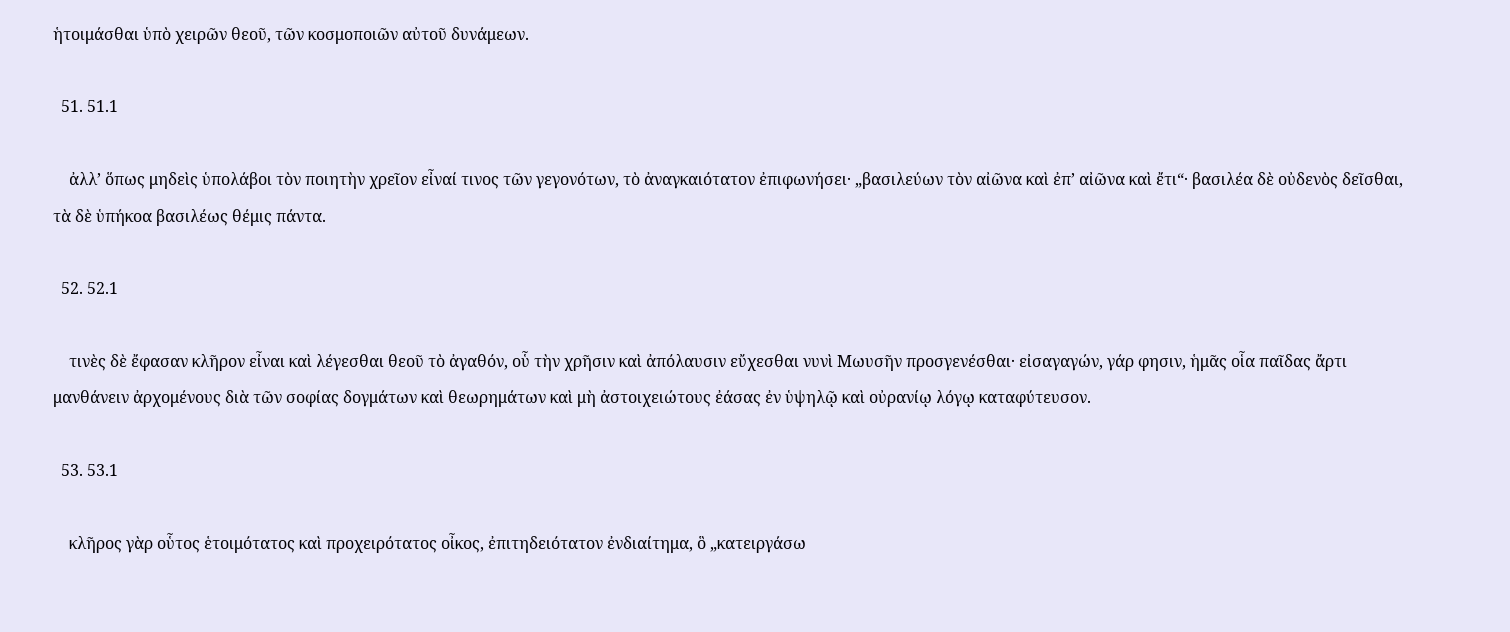ἡτοιμάσθαι ὑπὸ χειρῶν θεοῦ, τῶν κοσμοποιῶν αὐτοῦ δυνάμεων.

  51. 51.1

    ἀλλ’ ὅπως μηδεὶς ὑπολάβοι τὸν ποιητὴν χρεῖον εἶναί τινος τῶν γεγονότων, τὸ ἀναγκαιότατον ἐπιφωνήσει· „βασιλεύων τὸν αἰῶνα καὶ ἐπ’ αἰῶνα καὶ ἔτι“· βασιλέα δὲ οὐδενὸς δεῖσθαι, τὰ δὲ ὑπήκοα βασιλέως θέμις πάντα.

  52. 52.1

    τινὲς δὲ ἔφασαν κλῆρον εἶναι καὶ λέγεσθαι θεοῦ τὸ ἀγαθόν, οὗ τὴν χρῆσιν καὶ ἀπόλαυσιν εὔχεσθαι νυνὶ Μωυσῆν προσγενέσθαι· εἰσαγαγών, γάρ φησιν, ἡμᾶς οἷα παῖδας ἄρτι μανθάνειν ἀρχομένους διὰ τῶν σοφίας δογμάτων καὶ θεωρημάτων καὶ μὴ ἀστοιχειώτους ἐάσας ἐν ὑψηλῷ καὶ οὐρανίῳ λόγῳ καταφύτευσον.

  53. 53.1

    κλῆρος γὰρ οὗτος ἑτοιμότατος καὶ προχειρότατος οἶκος, ἐπιτηδειότατον ἐνδιαίτημα, ὃ „κατειργάσω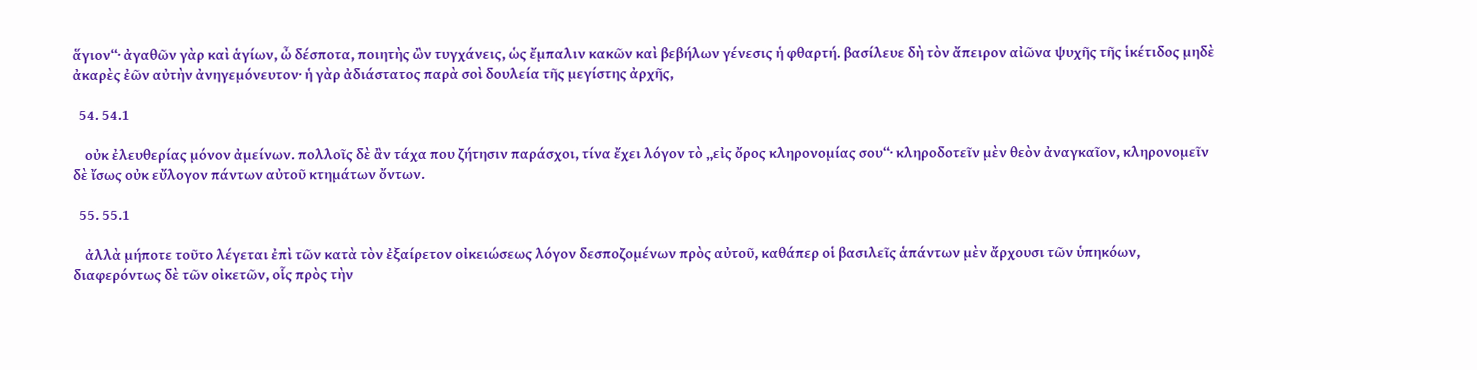ἅγιον“· ἀγαθῶν γὰρ καὶ ἁγίων, ὦ δέσποτα, ποιητὴς ὢν τυγχάνεις, ὡς ἔμπαλιν κακῶν καὶ βεβήλων γένεσις ἡ φθαρτή. βασίλευε δὴ τὸν ἄπειρον αἰῶνα ψυχῆς τῆς ἱκέτιδος μηδὲ ἀκαρὲς ἐῶν αὐτὴν ἀνηγεμόνευτον· ἡ γὰρ ἀδιάστατος παρὰ σοὶ δουλεία τῆς μεγίστης ἀρχῆς,

  54. 54.1

    οὐκ ἐλευθερίας μόνον ἀμείνων. πολλοῖς δὲ ἂν τάχα που ζήτησιν παράσχοι, τίνα ἔχει λόγον τὸ „εἰς ὄρος κληρονομίας σου“· κληροδοτεῖν μὲν θεὸν ἀναγκαῖον, κληρονομεῖν δὲ ἴσως οὐκ εὔλογον πάντων αὐτοῦ κτημάτων ὄντων.

  55. 55.1

    ἀλλὰ μήποτε τοῦτο λέγεται ἐπὶ τῶν κατὰ τὸν ἐξαίρετον οἰκειώσεως λόγον δεσποζομένων πρὸς αὐτοῦ, καθάπερ οἱ βασιλεῖς ἁπάντων μὲν ἄρχουσι τῶν ὑπηκόων, διαφερόντως δὲ τῶν οἰκετῶν, οἷς πρὸς τὴν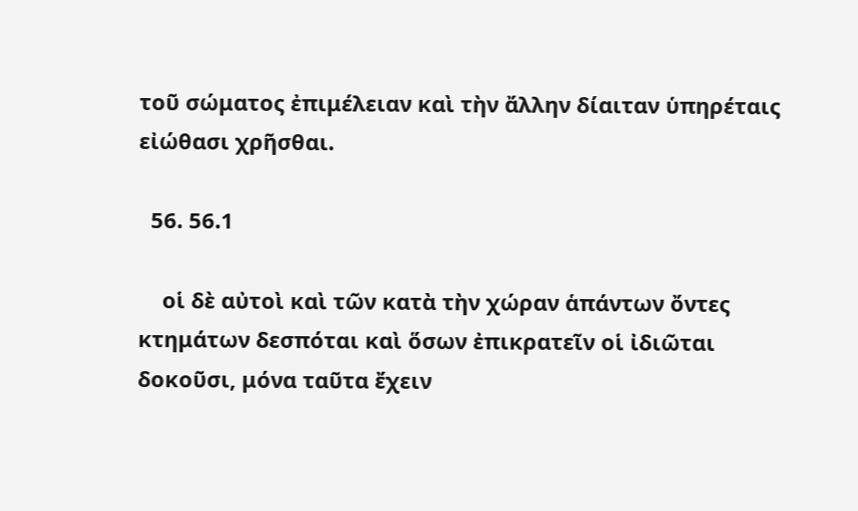τοῦ σώματος ἐπιμέλειαν καὶ τὴν ἄλλην δίαιταν ὑπηρέταις εἰώθασι χρῆσθαι.

  56. 56.1

    οἱ δὲ αὐτοὶ καὶ τῶν κατὰ τὴν χώραν ἁπάντων ὄντες κτημάτων δεσπόται καὶ ὅσων ἐπικρατεῖν οἱ ἰδιῶται δοκοῦσι, μόνα ταῦτα ἔχειν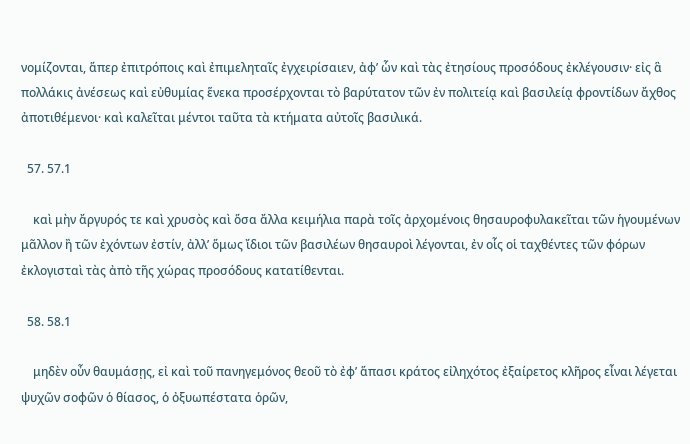νομίζονται, ἅπερ ἐπιτρόποις καὶ ἐπιμεληταῖς ἐγχειρίσαιεν, ἀφ’ ὧν καὶ τὰς ἐτησίους προσόδους ἐκλέγουσιν· εἰς ἃ πολλάκις ἀνέσεως καὶ εὐθυμίας ἕνεκα προσέρχονται τὸ βαρύτατον τῶν ἐν πολιτείᾳ καὶ βασιλείᾳ φροντίδων ἄχθος ἀποτιθέμενοι· καὶ καλεῖται μέντοι ταῦτα τὰ κτήματα αὐτοῖς βασιλικά.

  57. 57.1

    καὶ μὴν ἄργυρός τε καὶ χρυσὸς καὶ ὅσα ἄλλα κειμήλια παρὰ τοῖς ἀρχομένοις θησαυροφυλακεῖται τῶν ἡγουμένων μᾶλλον ἢ τῶν ἐχόντων ἐστίν, ἀλλ’ ὅμως ἴδιοι τῶν βασιλέων θησαυροὶ λέγονται, ἐν οἷς οἱ ταχθέντες τῶν φόρων ἐκλογισταὶ τὰς ἀπὸ τῆς χώρας προσόδους κατατίθενται.

  58. 58.1

    μηδὲν οὖν θαυμάσῃς, εἰ καὶ τοῦ πανηγεμόνος θεοῦ τὸ ἐφ’ ἅπασι κράτος εἰληχότος ἐξαίρετος κλῆρος εἶναι λέγεται ψυχῶν σοφῶν ὁ θίασος, ὁ ὀξυωπέστατα ὁρῶν,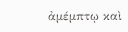ἀμέμπτῳ καὶ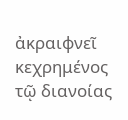ἀκραιφνεῖ κεχρημένος τῷ διανοίας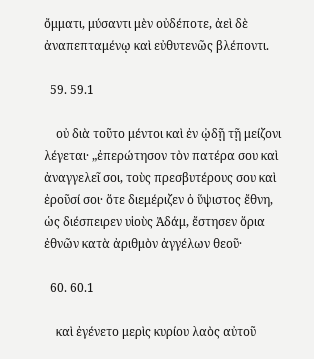ὄμματι, μύσαντι μὲν οὐδέποτε, ἀεὶ δὲ ἀναπεπταμένῳ καὶ εὐθυτενῶς βλέποντι.

  59. 59.1

    οὐ διὰ τοῦτο μέντοι καὶ ἐν ᾠδῇ τῇ μείζονι λέγεται· „ἐπερώτησον τὸν πατέρα σου καὶ ἀναγγελεῖ σοι, τοὺς πρεσβυτέρους σου καὶ ἐροῦσί σοι· ὅτε διεμέριζεν ὁ ὕψιστος ἔθνη, ὡς διέσπειρεν υἱοὺς Ἀδάμ, ἔστησεν ὅρια ἐθνῶν κατὰ ἀριθμὸν ἀγγέλων θεοῦ·

  60. 60.1

    καὶ ἐγένετο μερὶς κυρίου λαὸς αὐτοῦ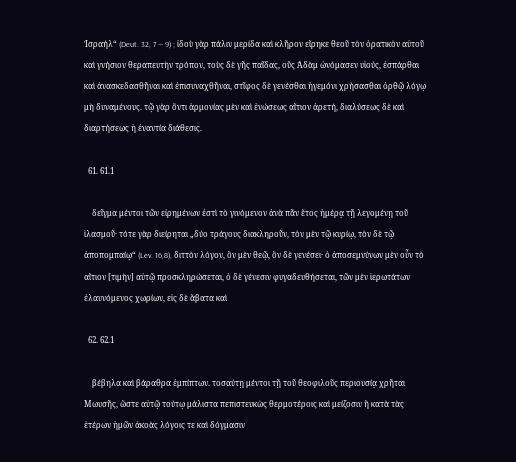Ἰσραήλ“ (Deut. 32, 7 — 9) ; ἰδοὺ γὰρ πάλιν μερίδα καὶ κλῆρον εἴρηκε θεοῦ τὸν ὁρατικὸν αὐτοῦ καὶ γνήσιον θεραπευτὴν τρόπον, τοὺς δὲ γῆς παῖδας, οὓς Ἀδὰμ ὠνόμασεν υἱούς, ἐσπάρθαι καὶ ἀνασκεδασθῆναι καὶ ἐπισυναχθῆναι, στῖφος δὲ γενέσθαι ἡγεμόνι χρήσασθαι ὀρθῷ λόγῳ μὴ δυναμένους. τῷ γὰρ ὄντι ἁρμονίας μὲν καὶ ἑνώσεως αἴτιον ἀρετή, διαλύσεως δὲ καὶ διαρτήσεως ἡ ἐναντία διάθεσις.

  61. 61.1

    δεῖγμα μέντοι τῶν εἰρημένων ἐστὶ τὸ γινόμενον ἀνὰ πᾶν ἔτος ἡμέρᾳ τῇ λεγομένῃ τοῦ ἱλασμοῦ· τότε γὰρ διείρηται „δύο τράγους διακληροῦν, τὸν μὲν τῷ κυρίῳ, τὸν δὲ τῷ ἀποπομπαίῳ“ (Lev. 16,8), διττὸν λόγον, ὃν μὲν θεῷ, ὃν δὲ γενέσει· ὁ ἀποσεμνύνων μὲν οὖν τὸ αἴτιον [τιμὴν] αὐτῷ προσκληρώσεται, ὁ δὲ γένεσιν φυγαδευθήσεται, τῶν μὲν ἱερωτάτων ἐλαυνόμενος χωρίων, εἰς δὲ ἄβατα καὶ

  62. 62.1

    βέβηλα καὶ βάραθρα ἐμπίπτων. τοσαύτῃ μέντοι τῇ τοῦ θεοφιλοῦς περιουσίᾳ χρῆται Μωυσῆς, ὥστε αὐτῷ τούτῳ μάλιστα πεπιστευκὼς θερμοτέροις καὶ μείζοσιν ἢ κατὰ τὰς ἑτέρων ἡμῶν ἀκοὰς λόγοις τε καὶ δόγμασιν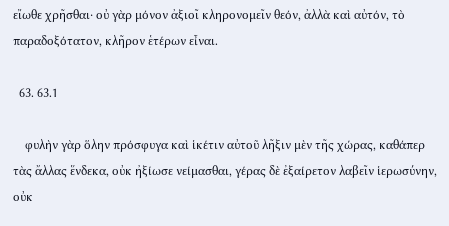εἴωθε χρῆσθαι· οὐ γὰρ μόνον ἀξιοῖ κληρονομεῖν θεόν, ἀλλὰ καὶ αὐτόν, τὸ παραδοξότατον, κλῆρον ἑτέρων εἶναι.

  63. 63.1

    φυλὴν γὰρ ὅλην πρόσφυγα καὶ ἱκέτιν αὐτοῦ λῆξιν μὲν τῆς χώρας, καθάπερ τὰς ἄλλας ἕνδεκα, οὐκ ἠξίωσε νείμασθαι, γέρας δὲ ἐξαίρετον λαβεῖν ἱερωσύνην, οὐκ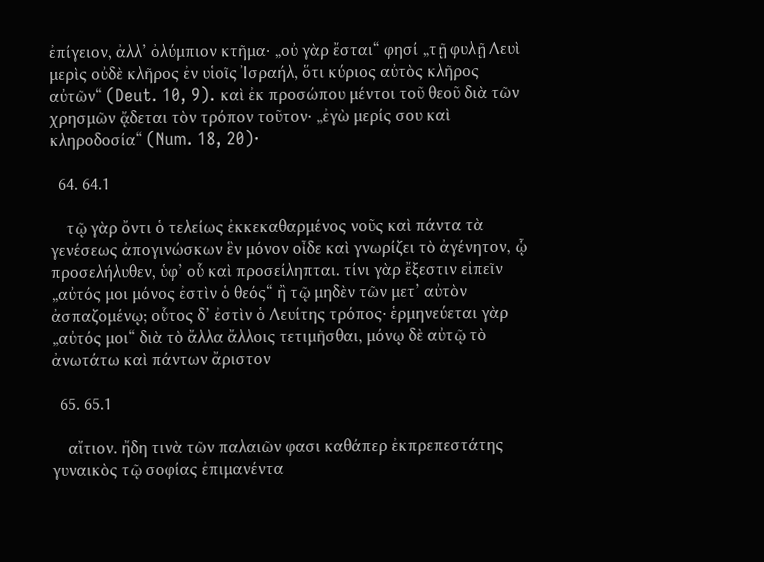ἐπίγειον, ἀλλ’ ὀλύμπιον κτῆμα· „οὐ γὰρ ἔσται“ φησί „τῇ φυλῇ Λευὶ μερὶς οὐδὲ κλῆρος ἐν υἱοῖς Ἰσραήλ, ὅτι κύριος αὐτὸς κλῆρος αὐτῶν“ (Deut. 10, 9). καὶ ἐκ προσώπου μέντοι τοῦ θεοῦ διὰ τῶν χρησμῶν ᾄδεται τὸν τρόπον τοῦτον· „ἐγὼ μερίς σου καὶ κληροδοσία“ (Num. 18, 20)·

  64. 64.1

    τῷ γὰρ ὄντι ὁ τελείως ἐκκεκαθαρμένος νοῦς καὶ πάντα τὰ γενέσεως ἀπογινώσκων ἓν μόνον οἶδε καὶ γνωρίζει τὸ ἀγένητον, ᾧ προσελήλυθεν, ὑφ’ οὗ καὶ προσείληπται. τίνι γὰρ ἔξεστιν εἰπεῖν „αὐτός μοι μόνος ἐστὶν ὁ θεός“ ἢ τῷ μηδὲν τῶν μετ’ αὐτὸν ἀσπαζομένῳ; οὗτος δ’ ἐστὶν ὁ Λευίτης τρόπος· ἑρμηνεύεται γὰρ „αὐτός μοι“ διὰ τὸ ἄλλα ἄλλοις τετιμῆσθαι, μόνῳ δὲ αὐτῷ τὸ ἀνωτάτω καὶ πάντων ἄριστον

  65. 65.1

    αἴτιον. ἤδη τινὰ τῶν παλαιῶν φασι καθάπερ ἐκπρεπεστάτης γυναικὸς τῷ σοφίας ἐπιμανέντα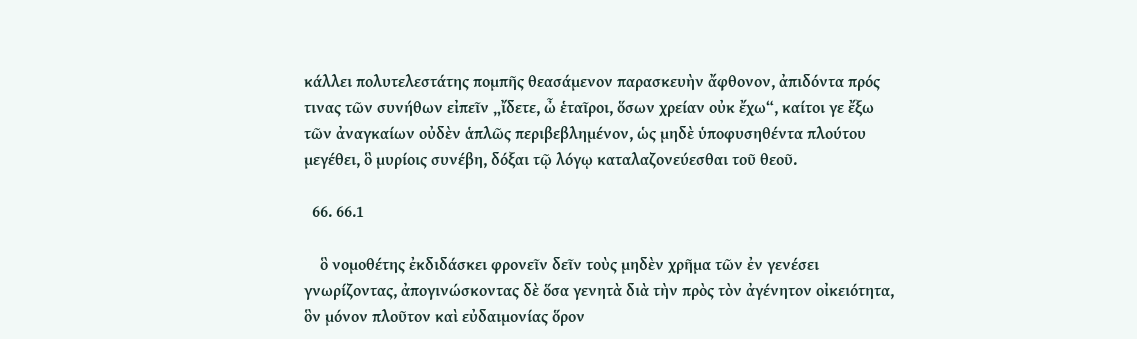κάλλει πολυτελεστάτης πομπῆς θεασάμενον παρασκευὴν ἄφθονον, ἀπιδόντα πρός τινας τῶν συνήθων εἰπεῖν „ἴδετε, ὦ ἑταῖροι, ὅσων χρείαν οὐκ ἔχω“, καίτοι γε ἔξω τῶν ἀναγκαίων οὐδὲν ἁπλῶς περιβεβλημένον, ὡς μηδὲ ὑποφυσηθέντα πλούτου μεγέθει, ὃ μυρίοις συνέβη, δόξαι τῷ λόγῳ καταλαζονεύεσθαι τοῦ θεοῦ.

  66. 66.1

    ὃ νομοθέτης ἐκδιδάσκει φρονεῖν δεῖν τοὺς μηδὲν χρῆμα τῶν ἐν γενέσει γνωρίζοντας, ἀπογινώσκοντας δὲ ὅσα γενητὰ διὰ τὴν πρὸς τὸν ἀγένητον οἰκειότητα, ὃν μόνον πλοῦτον καὶ εὐδαιμονίας ὅρον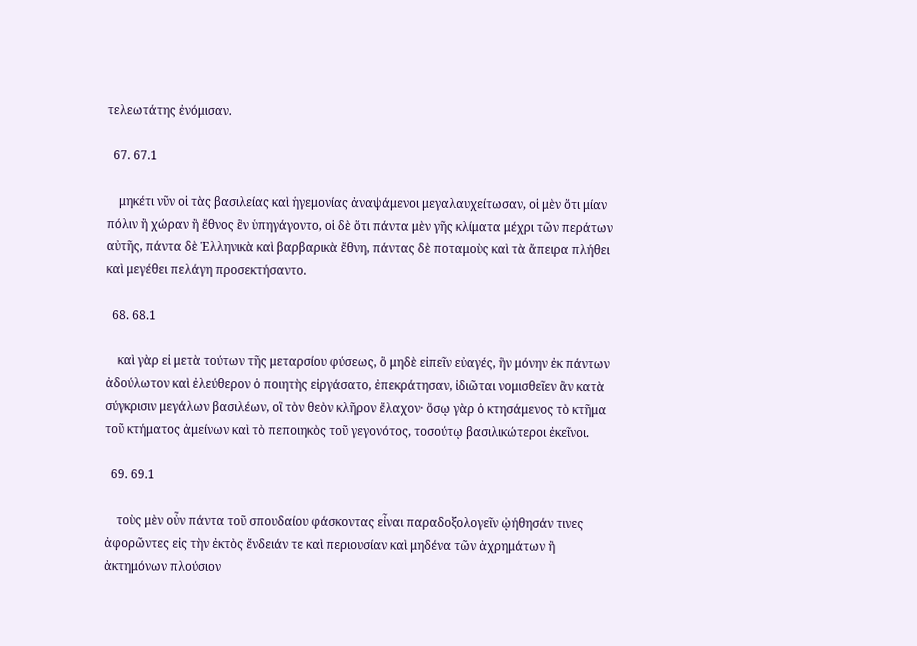τελεωτάτης ἐνόμισαν.

  67. 67.1

    μηκέτι νῦν οἱ τὰς βασιλείας καὶ ἡγεμονίας ἀναψάμενοι μεγαλαυχείτωσαν, οἱ μὲν ὅτι μίαν πόλιν ἢ χώραν ἢ ἔθνος ἓν ὑπηγάγοντο, οἱ δὲ ὅτι πάντα μὲν γῆς κλίματα μέχρι τῶν περάτων αὐτῆς, πάντα δὲ Ἑλληνικὰ καὶ βαρβαρικὰ ἔθνη, πάντας δὲ ποταμοὺς καὶ τὰ ἄπειρα πλήθει καὶ μεγέθει πελάγη προσεκτήσαντο.

  68. 68.1

    καὶ γὰρ εἰ μετὰ τούτων τῆς μεταρσίου φύσεως, ὃ μηδὲ εἰπεῖν εὐαγές, ἣν μόνην ἐκ πάντων ἀδούλωτον καὶ ἐλεύθερον ὁ ποιητὴς εἰργάσατο, ἐπεκράτησαν, ἰδιῶται νομισθεῖεν ἂν κατὰ σύγκρισιν μεγάλων βασιλέων, οἳ τὸν θεὸν κλῆρον ἔλαχον· ὅσῳ γὰρ ὁ κτησάμενος τὸ κτῆμα τοῦ κτήματος ἀμείνων καὶ τὸ πεποιηκὸς τοῦ γεγονότος, τοσούτῳ βασιλικώτεροι ἐκεῖνοι.

  69. 69.1

    τοὺς μὲν οὖν πάντα τοῦ σπουδαίου φάσκοντας εἶναι παραδοξολογεῖν ᾠήθησάν τινες ἀφορῶντες εἰς τὴν ἐκτὸς ἔνδειάν τε καὶ περιουσίαν καὶ μηδένα τῶν ἀχρημάτων ἢ ἀκτημόνων πλούσιον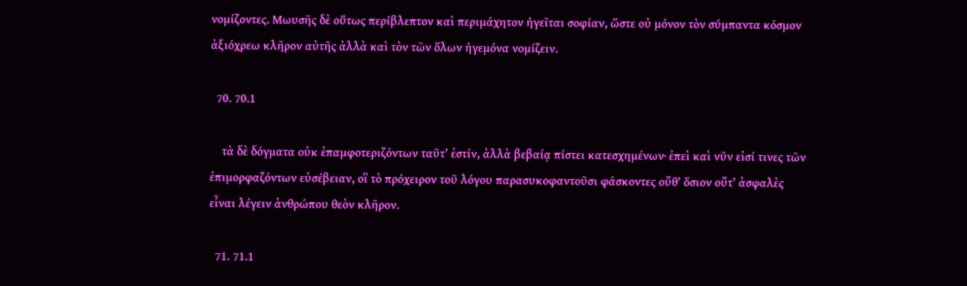νομίζοντες. Μωυσῆς δὲ οὕτως περίβλεπτον καὶ περιμάχητον ἡγεῖται σοφίαν, ὥστε οὐ μόνον τὸν σύμπαντα κόσμον ἀξιόχρεω κλῆρον αὐτῆς ἀλλὰ καὶ τὸν τῶν ὅλων ἡγεμόνα νομίζειν.

  70. 70.1

    τὰ δὲ δόγματα οὐκ ἐπαμφοτεριζόντων ταῦτ’ ἐστίν, ἀλλὰ βεβαίᾳ πίστει κατεσχημένων· ἐπεὶ καὶ νῦν εἰσί τινες τῶν ἐπιμορφαζόντων εὐσέβειαν, οἳ τὸ πρόχειρον τοῦ λόγου παρασυκοφαντοῦσι φάσκοντες οὔθ’ ὅσιον οὔτ’ ἀσφαλὲς εἶναι λέγειν ἀνθρώπου θεὸν κλῆρον.

  71. 71.1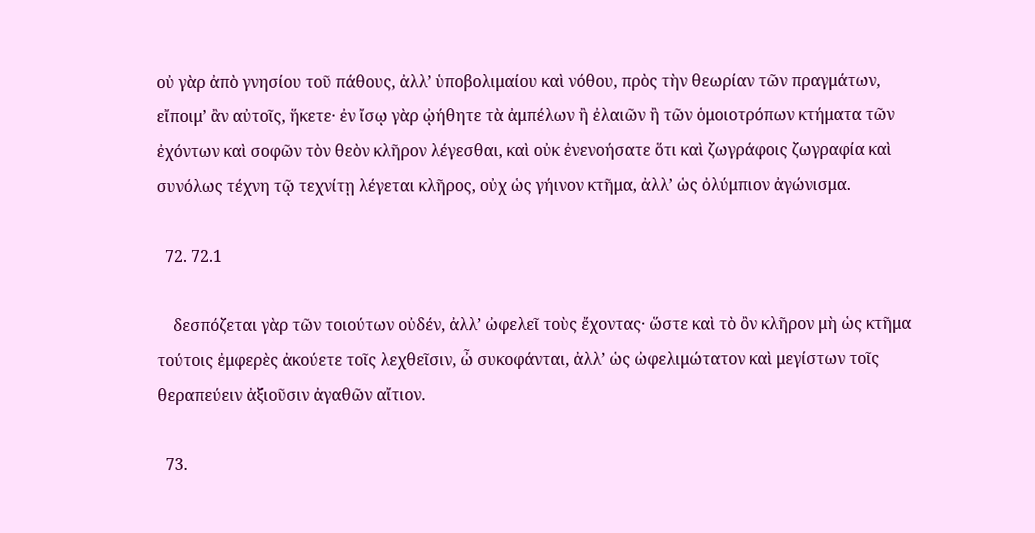οὐ γὰρ ἀπὸ γνησίου τοῦ πάθους, ἀλλ’ ὑποβολιμαίου καὶ νόθου, πρὸς τὴν θεωρίαν τῶν πραγμάτων, εἴποιμ’ ἂν αὐτοῖς, ἥκετε· ἐν ἴσῳ γὰρ ᾠήθητε τὰ ἀμπέλων ἢ ἐλαιῶν ἢ τῶν ὁμοιοτρόπων κτήματα τῶν ἐχόντων καὶ σοφῶν τὸν θεὸν κλῆρον λέγεσθαι, καὶ οὐκ ἐνενοήσατε ὅτι καὶ ζωγράφοις ζωγραφία καὶ συνόλως τέχνη τῷ τεχνίτῃ λέγεται κλῆρος, οὐχ ὡς γήινον κτῆμα, ἀλλ’ ὡς ὀλύμπιον ἀγώνισμα.

  72. 72.1

    δεσπόζεται γὰρ τῶν τοιούτων οὐδέν, ἀλλ’ ὠφελεῖ τοὺς ἔχοντας· ὥστε καὶ τὸ ὂν κλῆρον μὴ ὡς κτῆμα τούτοις ἐμφερὲς ἀκούετε τοῖς λεχθεῖσιν, ὦ συκοφάνται, ἀλλ’ ὡς ὠφελιμώτατον καὶ μεγίστων τοῖς θεραπεύειν ἀξιοῦσιν ἀγαθῶν αἴτιον.

  73.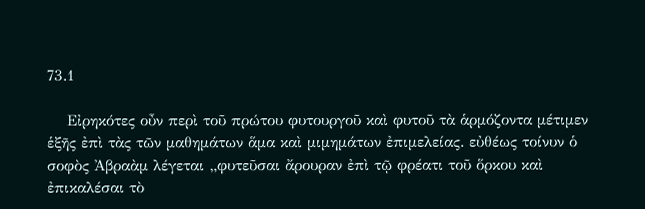73.1

    Εἰρηκότες οὖν περὶ τοῦ πρώτου φυτουργοῦ καὶ φυτοῦ τὰ ἁρμόζοντα μέτιμεν ἑξῆς ἐπὶ τὰς τῶν μαθημάτων ἅμα καὶ μιμημάτων ἐπιμελείας. εὐθέως τοίνυν ὁ σοφὸς Ἀβραὰμ λέγεται „φυτεῦσαι ἄρουραν ἐπὶ τῷ φρέατι τοῦ ὅρκου καὶ ἐπικαλέσαι τὸ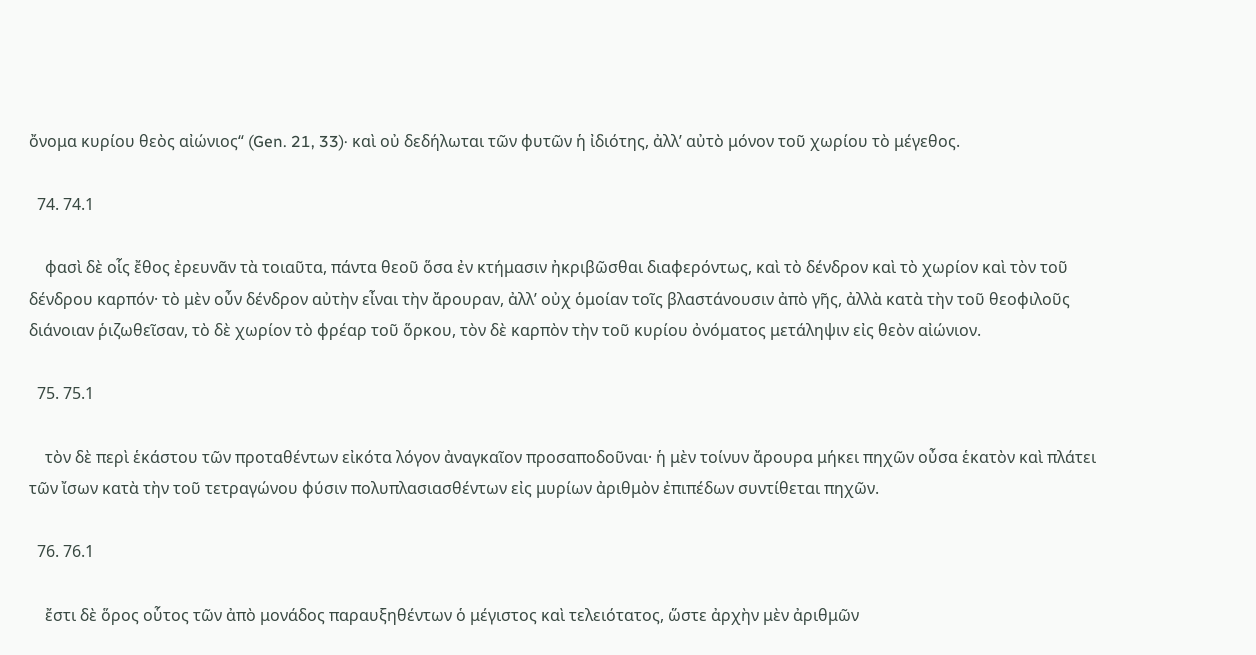ὄνομα κυρίου θεὸς αἰώνιος“ (Gen. 21, 33)· καὶ οὐ δεδήλωται τῶν φυτῶν ἡ ἰδιότης, ἀλλ’ αὐτὸ μόνον τοῦ χωρίου τὸ μέγεθος.

  74. 74.1

    φασὶ δὲ οἷς ἔθος ἐρευνᾶν τὰ τοιαῦτα, πάντα θεοῦ ὅσα ἐν κτήμασιν ἠκριβῶσθαι διαφερόντως, καὶ τὸ δένδρον καὶ τὸ χωρίον καὶ τὸν τοῦ δένδρου καρπόν· τὸ μὲν οὖν δένδρον αὐτὴν εἶναι τὴν ἄρουραν, ἀλλ’ οὐχ ὁμοίαν τοῖς βλαστάνουσιν ἀπὸ γῆς, ἀλλὰ κατὰ τὴν τοῦ θεοφιλοῦς διάνοιαν ῥιζωθεῖσαν, τὸ δὲ χωρίον τὸ φρέαρ τοῦ ὅρκου, τὸν δὲ καρπὸν τὴν τοῦ κυρίου ὀνόματος μετάληψιν εἰς θεὸν αἰώνιον.

  75. 75.1

    τὸν δὲ περὶ ἑκάστου τῶν προταθέντων εἰκότα λόγον ἀναγκαῖον προσαποδοῦναι· ἡ μὲν τοίνυν ἄρουρα μήκει πηχῶν οὖσα ἑκατὸν καὶ πλάτει τῶν ἴσων κατὰ τὴν τοῦ τετραγώνου φύσιν πολυπλασιασθέντων εἰς μυρίων ἀριθμὸν ἐπιπέδων συντίθεται πηχῶν.

  76. 76.1

    ἔστι δὲ ὅρος οὗτος τῶν ἀπὸ μονάδος παραυξηθέντων ὁ μέγιστος καὶ τελειότατος, ὥστε ἀρχὴν μὲν ἀριθμῶν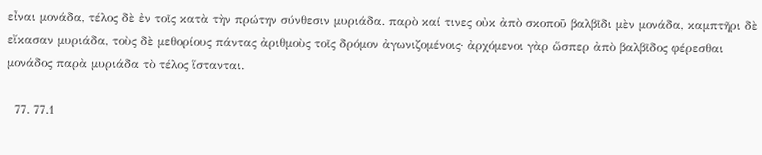εἶναι μονάδα, τέλος δὲ ἐν τοῖς κατὰ τὴν πρώτην σύνθεσιν μυριάδα. παρὸ καί τινες οὐκ ἀπὸ σκοποῦ βαλβῖδι μὲν μονάδα, καμπτῆρι δὲ εἴκασαν μυριάδα, τοὺς δὲ μεθορίους πάντας ἀριθμοὺς τοῖς δρόμον ἀγωνιζομένοις· ἀρχόμενοι γὰρ ὥσπερ ἀπὸ βαλβῖδος φέρεσθαι μονάδος παρὰ μυριάδα τὸ τέλος ἵστανται.

  77. 77.1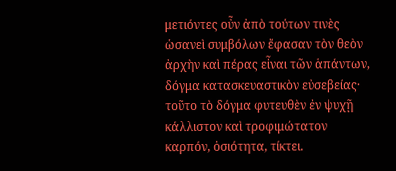μετιόντες οὖν ἀπὸ τούτων τινὲς ὡσανεὶ συμβόλων ἔφασαν τὸν θεὸν ἀρχὴν καὶ πέρας εἶναι τῶν ἁπάντων, δόγμα κατασκευαστικὸν εὐσεβείας· τοῦτο τὸ δόγμα φυτευθὲν ἐν ψυχῇ κάλλιστον καὶ τροφιμώτατον καρπόν, ὁσιότητα, τίκτει.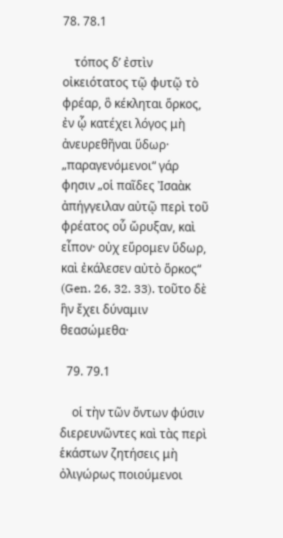78. 78.1

    τόπος δ’ ἐστὶν οἰκειότατος τῷ φυτῷ τὸ φρέαρ, ὃ κέκληται ὅρκος, ἐν ᾧ κατέχει λόγος μὴ ἀνευρεθῆναι ὕδωρ· „παραγενόμενοι“ γάρ φησιν „οἱ παῖδες Ἰσαὰκ ἀπήγγειλαν αὐτῷ περὶ τοῦ φρέατος οὗ ὤρυξαν, καὶ εἶπον· οὐχ εὕρομεν ὕδωρ, καὶ ἐκάλεσεν αὐτὸ ὅρκος“ (Gen. 26, 32. 33). τοῦτο δὲ ἣν ἔχει δύναμιν θεασώμεθα·

  79. 79.1

    οἱ τὴν τῶν ὄντων φύσιν διερευνῶντες καὶ τὰς περὶ ἑκάστων ζητήσεις μὴ ὀλιγώρως ποιούμενοι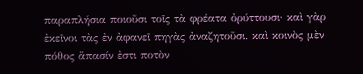παραπλήσια ποιοῦσι τοῖς τὰ φρέατα ὀρύττουσι· καὶ γὰρ ἐκεῖνοι τὰς ἐν ἀφανεῖ πηγὰς ἀναζητοῦσι. καὶ κοινὸς μὲν πόθος ἅπασίν ἐστι ποτὸν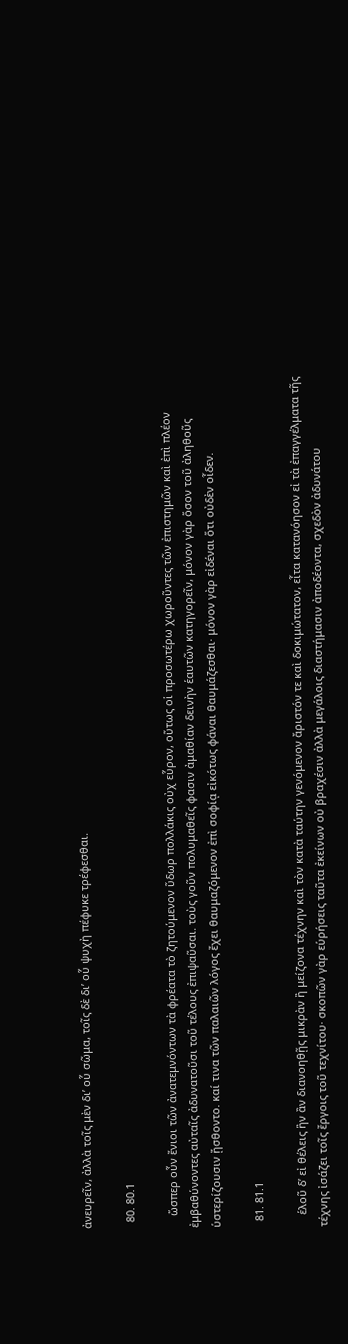ἀνευρεῖν, ἀλλὰ τοῖς μὲν δι’ οὗ σῶμα, τοῖς δὲ δι’ οὗ ψυχὴ πέφυκε τρέφεσθαι.

  80. 80.1

    ὥσπερ οὖν ἔνιοι τῶν ἀνατεμνόντων τὰ φρέατα τὸ ζητούμενον ὕδωρ πολλάκις οὐχ εὗρον, οὕτως οἱ προσωτέρω χωροῦντες τῶν ἐπιστημῶν καὶ ἐπὶ πλέον ἐμβαθύνοντες αὐταῖς ἀδυνατοῦσι τοῦ τέλους ἐπιψαῦσαι. τοὺς γοῦν πολυμαθεῖς φασιν ἀμαθίαν δεινὴν ἑαυτῶν κατηγορεῖν, μόνον γὰρ ὅσον τοῦ ἀληθοῦς ὑστερίζουσιν ᾔσθοντο. καί τινα τῶν παλαιῶν λόγος ἔχει θαυμαζόμενον ἐπὶ σοφίᾳ εἰκότως φάναι θαυμάζεσθαι· μόνον γὰρ εἰδέναι ὅτι οὐδὲν οἶδεν.

  81. 81.1

    ἑλοῦ δ’ εἰ θέλεις ἣν ἂν διανοηθῇς μικρὰν ἢ μείζονα τέχνην καὶ τὸν κατὰ ταύτην γενόμενον ἄριστόν τε καὶ δοκιμώτατον, εἶτα κατανόησον εἰ τὰ ἐπαγγέλματα τῆς τέχνης ἰσάζει τοῖς ἔργοις τοῦ τεχνίτου· σκοπῶν γὰρ εὑρήσεις ταῦτα ἐκείνων οὐ βραχέσιν ἀλλὰ μεγάλοις διαστήμασιν ἀποδέοντα, σχεδὸν ἀδυνάτου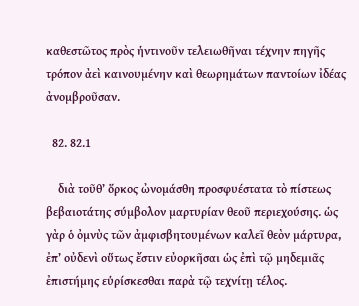καθεστῶτος πρὸς ἡντινοῦν τελειωθῆναι τέχνην πηγῆς τρόπον ἀεὶ καινουμένην καὶ θεωρημάτων παντοίων ἰδέας ἀνομβροῦσαν.

  82. 82.1

    διὰ τοῦθ’ ὅρκος ὠνομάσθη προσφυέστατα τὸ πίστεως βεβαιοτάτης σύμβολον μαρτυρίαν θεοῦ περιεχούσης. ὡς γὰρ ὁ ὀμνὺς τῶν ἀμφισβητουμένων καλεῖ θεὸν μάρτυρα, ἐπ’ οὐδενὶ οὕτως ἔστιν εὐορκῆσαι ὡς ἐπὶ τῷ μηδεμιᾶς ἐπιστήμης εὑρίσκεσθαι παρὰ τῷ τεχνίτῃ τέλος.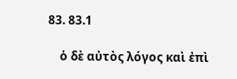83. 83.1

    ὁ δὲ αὐτὸς λόγος καὶ ἐπὶ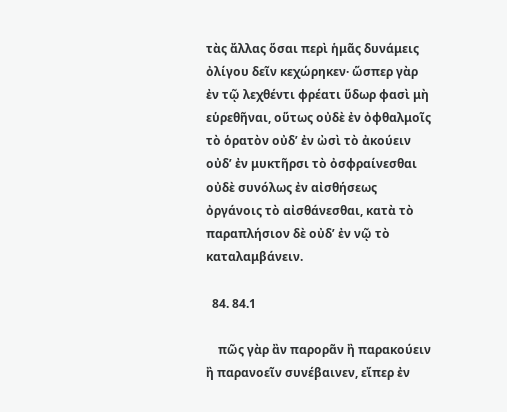τὰς ἄλλας ὅσαι περὶ ἡμᾶς δυνάμεις ὀλίγου δεῖν κεχώρηκεν· ὥσπερ γὰρ ἐν τῷ λεχθέντι φρέατι ὕδωρ φασὶ μὴ εὑρεθῆναι, οὕτως οὐδὲ ἐν ὀφθαλμοῖς τὸ ὁρατὸν οὐδ’ ἐν ὠσὶ τὸ ἀκούειν οὐδ’ ἐν μυκτῆρσι τὸ ὀσφραίνεσθαι οὐδὲ συνόλως ἐν αἰσθήσεως ὀργάνοις τὸ αἰσθάνεσθαι, κατὰ τὸ παραπλήσιον δὲ οὐδ’ ἐν νῷ τὸ καταλαμβάνειν.

  84. 84.1

    πῶς γὰρ ἂν παρορᾶν ἢ παρακούειν ἢ παρανοεῖν συνέβαινεν, εἴπερ ἐν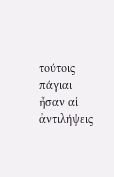τούτοις πάγιαι ἦσαν αἱ ἀντιλήψεις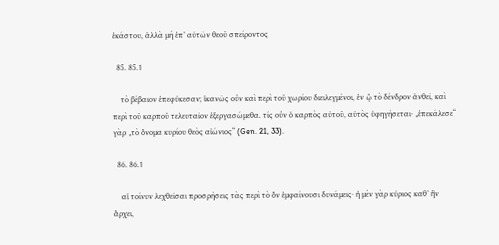ἑκάστου, ἀλλὰ μὴ ἐπ’ αὐτῶν θεοῦ σπείροντος

  85. 85.1

    τὸ βέβαιον ἐπεφύκεσαν; ἱκανῶς οὖν καὶ περὶ τοῦ χωρίου διειλεγμένοι, ἐν ᾧ τὸ δένδρον ἀνθεῖ, καὶ περὶ τοῦ καρποῦ τελευταῖον ἐξεργασώμεθα. τίς οὖν ὁ καρπὸς αὐτοῦ, αὐτὸς ὑφηγήσεται· „ἐπεκάλεσε“ γὰρ „τὸ ὄνομα κυρίου θεὸς αἰώνιος“ (Gen. 21, 33).

  86. 86.1

    αἱ τοίνυν λεχθεῖσαι προσρήσεις τὰς περὶ τὸ ὂν ἐμφαίνουσι δυνάμεις· ἡ μὲν γὰρ κύριος καθ’ ἣν ἄρχει,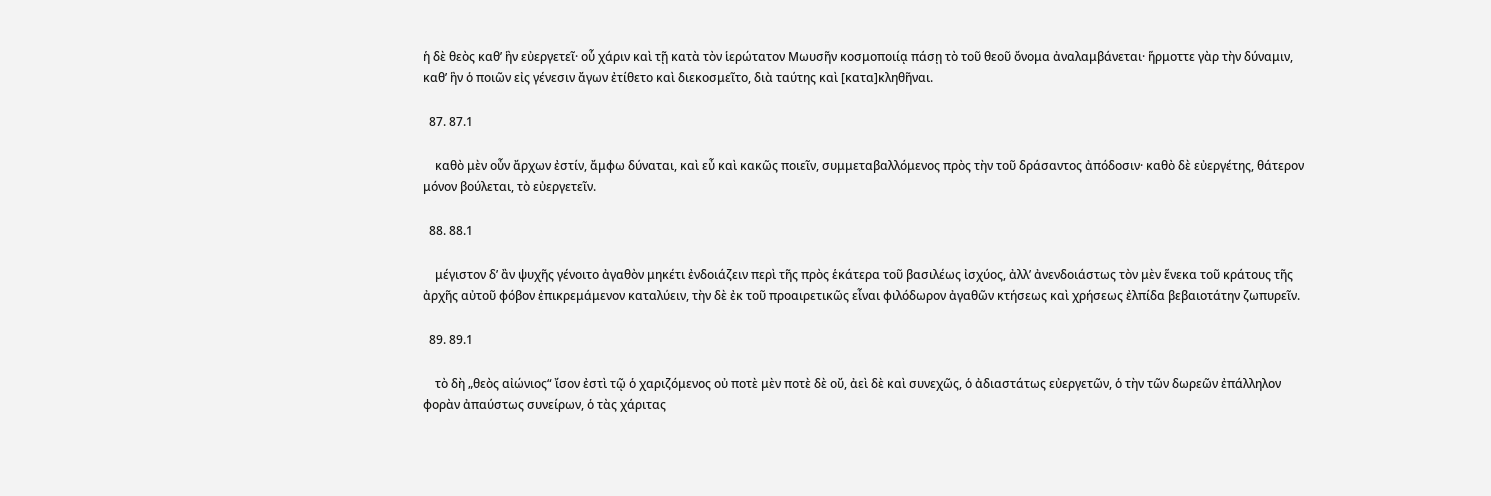ἡ δὲ θεὸς καθ’ ἣν εὐεργετεῖ· οὗ χάριν καὶ τῇ κατὰ τὸν ἱερώτατον Μωυσῆν κοσμοποιίᾳ πάσῃ τὸ τοῦ θεοῦ ὄνομα ἀναλαμβάνεται· ἥρμοττε γὰρ τὴν δύναμιν, καθ’ ἣν ὁ ποιῶν εἰς γένεσιν ἄγων ἐτίθετο καὶ διεκοσμεῖτο, διὰ ταύτης καὶ [κατα]κληθῆναι.

  87. 87.1

    καθὸ μὲν οὖν ἄρχων ἐστίν, ἄμφω δύναται, καὶ εὖ καὶ κακῶς ποιεῖν, συμμεταβαλλόμενος πρὸς τὴν τοῦ δράσαντος ἀπόδοσιν· καθὸ δὲ εὐεργέτης, θάτερον μόνον βούλεται, τὸ εὐεργετεῖν.

  88. 88.1

    μέγιστον δ’ ἂν ψυχῆς γένοιτο ἀγαθὸν μηκέτι ἐνδοιάζειν περὶ τῆς πρὸς ἑκάτερα τοῦ βασιλέως ἰσχύος, ἀλλ’ ἀνενδοιάστως τὸν μὲν ἕνεκα τοῦ κράτους τῆς ἀρχῆς αὐτοῦ φόβον ἐπικρεμάμενον καταλύειν, τὴν δὲ ἐκ τοῦ προαιρετικῶς εἶναι φιλόδωρον ἀγαθῶν κτήσεως καὶ χρήσεως ἐλπίδα βεβαιοτάτην ζωπυρεῖν.

  89. 89.1

    τὸ δὴ „θεὸς αἰώνιος“ ἴσον ἐστὶ τῷ ὁ χαριζόμενος οὐ ποτὲ μὲν ποτὲ δὲ οὔ, ἀεὶ δὲ καὶ συνεχῶς, ὁ ἀδιαστάτως εὐεργετῶν, ὁ τὴν τῶν δωρεῶν ἐπάλληλον φορὰν ἀπαύστως συνείρων, ὁ τὰς χάριτας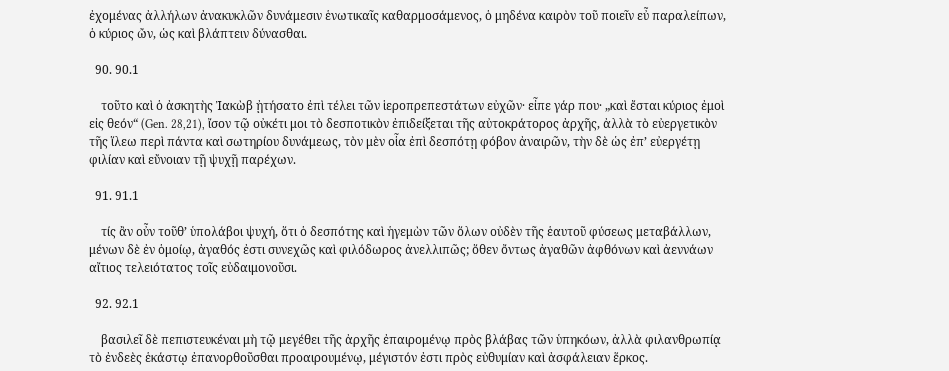ἐχομένας ἀλλήλων ἀνακυκλῶν δυνάμεσιν ἑνωτικαῖς καθαρμοσάμενος, ὁ μηδένα καιρὸν τοῦ ποιεῖν εὖ παραλείπων, ὁ κύριος ὤν, ὡς καὶ βλάπτειν δύνασθαι.

  90. 90.1

    τοῦτο καὶ ὁ ἀσκητὴς Ἰακὼβ ᾐτήσατο ἐπὶ τέλει τῶν ἱεροπρεπεστάτων εὐχῶν· εἶπε γάρ που· „καὶ ἔσται κύριος ἐμοὶ εἰς θεόν“ (Gen. 28,21), ἴσον τῷ οὐκέτι μοι τὸ δεσποτικὸν ἐπιδείξεται τῆς αὐτοκράτορος ἀρχῆς, ἀλλὰ τὸ εὐεργετικὸν τῆς ἵλεω περὶ πάντα καὶ σωτηρίου δυνάμεως, τὸν μὲν οἷα ἐπὶ δεσπότῃ φόβον ἀναιρῶν, τὴν δὲ ὡς ἐπ’ εὐεργέτῃ φιλίαν καὶ εὔνοιαν τῇ ψυχῇ παρέχων.

  91. 91.1

    τίς ἂν οὖν τοῦθ’ ὑπολάβοι ψυχή, ὅτι ὁ δεσπότης καὶ ἡγεμὼν τῶν ὅλων οὐδὲν τῆς ἑαυτοῦ φύσεως μεταβάλλων, μένων δὲ ἐν ὁμοίῳ, ἀγαθός ἐστι συνεχῶς καὶ φιλόδωρος ἀνελλιπῶς; ὅθεν ὄντως ἀγαθῶν ἀφθόνων καὶ ἀεννάων αἴτιος τελειότατος τοῖς εὐδαιμονοῦσι.

  92. 92.1

    βασιλεῖ δὲ πεπιστευκέναι μὴ τῷ μεγέθει τῆς ἀρχῆς ἐπαιρομένῳ πρὸς βλάβας τῶν ὑπηκόων, ἀλλὰ φιλανθρωπίᾳ τὸ ἐνδεὲς ἑκάστῳ ἐπανορθοῦσθαι προαιρουμένῳ, μέγιστόν ἐστι πρὸς εὐθυμίαν καὶ ἀσφάλειαν ἕρκος.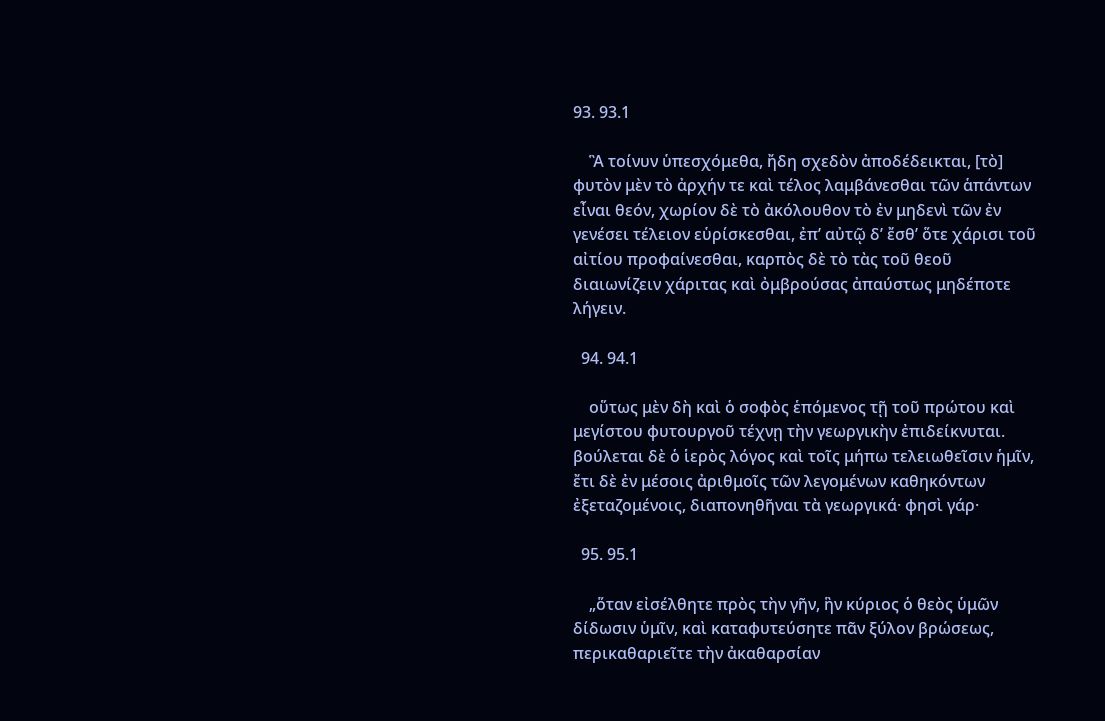93. 93.1

    Ἃ τοίνυν ὑπεσχόμεθα, ἤδη σχεδὸν ἀποδέδεικται, [τὸ] φυτὸν μὲν τὸ ἀρχήν τε καὶ τέλος λαμβάνεσθαι τῶν ἁπάντων εἶναι θεόν, χωρίον δὲ τὸ ἀκόλουθον τὸ ἐν μηδενὶ τῶν ἐν γενέσει τέλειον εὑρίσκεσθαι, ἐπ’ αὐτῷ δ’ ἔσθ’ ὅτε χάρισι τοῦ αἰτίου προφαίνεσθαι, καρπὸς δὲ τὸ τὰς τοῦ θεοῦ διαιωνίζειν χάριτας καὶ ὀμβρούσας ἀπαύστως μηδέποτε λήγειν.

  94. 94.1

    οὕτως μὲν δὴ καὶ ὁ σοφὸς ἑπόμενος τῇ τοῦ πρώτου καὶ μεγίστου φυτουργοῦ τέχνῃ τὴν γεωργικὴν ἐπιδείκνυται. βούλεται δὲ ὁ ἱερὸς λόγος καὶ τοῖς μήπω τελειωθεῖσιν ἡμῖν, ἔτι δὲ ἐν μέσοις ἀριθμοῖς τῶν λεγομένων καθηκόντων ἐξεταζομένοις, διαπονηθῆναι τὰ γεωργικά· φησὶ γάρ·

  95. 95.1

    „ὅταν εἰσέλθητε πρὸς τὴν γῆν, ἣν κύριος ὁ θεὸς ὑμῶν δίδωσιν ὑμῖν, καὶ καταφυτεύσητε πᾶν ξύλον βρώσεως, περικαθαριεῖτε τὴν ἀκαθαρσίαν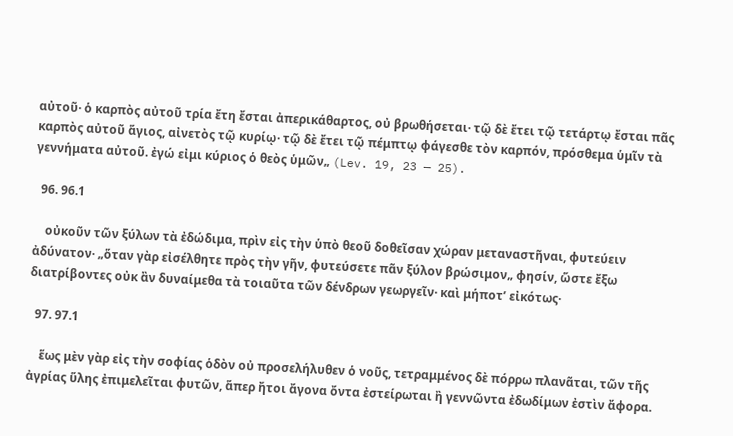αὐτοῦ· ὁ καρπὸς αὐτοῦ τρία ἔτη ἔσται ἀπερικάθαρτος, οὐ βρωθήσεται· τῷ δὲ ἔτει τῷ τετάρτῳ ἔσται πᾶς καρπὸς αὐτοῦ ἅγιος, αἰνετὸς τῷ κυρίῳ· τῷ δὲ ἔτει τῷ πέμπτῳ φάγεσθε τὸν καρπόν, πρόσθεμα ὑμῖν τὰ γεννήματα αὐτοῦ. ἐγώ εἰμι κύριος ὁ θεὸς ὑμῶν„ (Lev. 19, 23 — 25).

  96. 96.1

    οὐκοῦν τῶν ξύλων τὰ ἐδώδιμα, πρὶν εἰς τὴν ὑπὸ θεοῦ δοθεῖσαν χώραν μεταναστῆναι, φυτεύειν ἀδύνατον· „ὅταν γὰρ εἰσέλθητε πρὸς τὴν γῆν, φυτεύσετε πᾶν ξύλον βρώσιμον„ φησίν, ὥστε ἔξω διατρίβοντες οὐκ ἂν δυναίμεθα τὰ τοιαῦτα τῶν δένδρων γεωργεῖν· καὶ μήποτ’ εἰκότως·

  97. 97.1

    ἕως μὲν γὰρ εἰς τὴν σοφίας ὁδὸν οὐ προσελήλυθεν ὁ νοῦς, τετραμμένος δὲ πόρρω πλανᾶται, τῶν τῆς ἀγρίας ὕλης ἐπιμελεῖται φυτῶν, ἅπερ ἤτοι ἄγονα ὄντα ἐστείρωται ἢ γεννῶντα ἐδωδίμων ἐστὶν ἄφορα.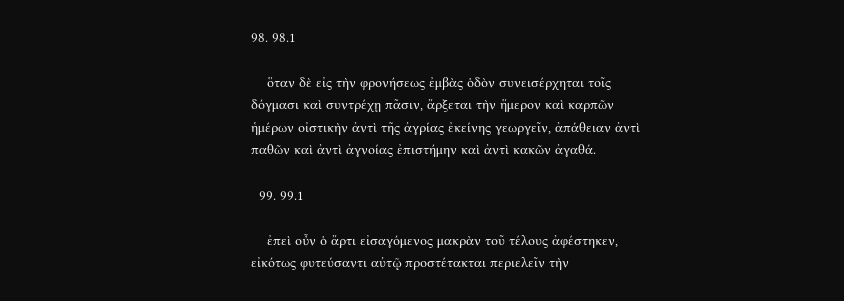98. 98.1

    ὅταν δὲ εἰς τὴν φρονήσεως ἐμβὰς ὁδὸν συνεισέρχηται τοῖς δόγμασι καὶ συντρέχῃ πᾶσιν, ἄρξεται τὴν ἥμερον καὶ καρπῶν ἡμέρων οἰστικὴν ἀντὶ τῆς ἀγρίας ἐκείνης γεωργεῖν, ἀπάθειαν ἀντὶ παθῶν καὶ ἀντὶ ἀγνοίας ἐπιστήμην καὶ ἀντὶ κακῶν ἀγαθά.

  99. 99.1

    ἐπεὶ οὖν ὁ ἄρτι εἰσαγόμενος μακρὰν τοῦ τέλους ἀφέστηκεν, εἰκότως φυτεύσαντι αὐτῷ προστέτακται περιελεῖν τὴν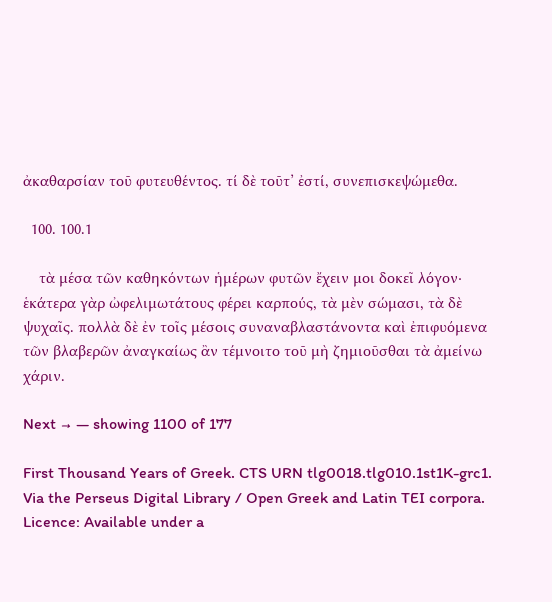ἀκαθαρσίαν τοῦ φυτευθέντος. τί δὲ τοῦτ’ ἐστί, συνεπισκεψώμεθα.

  100. 100.1

    τὰ μέσα τῶν καθηκόντων ἡμέρων φυτῶν ἔχειν μοι δοκεῖ λόγον· ἑκάτερα γὰρ ὠφελιμωτάτους φέρει καρπούς, τὰ μὲν σώμασι, τὰ δὲ ψυχαῖς. πολλὰ δὲ ἐν τοῖς μέσοις συναναβλαστάνοντα καὶ ἐπιφυόμενα τῶν βλαβερῶν ἀναγκαίως ἂν τέμνοιτο τοῦ μὴ ζημιοῦσθαι τὰ ἀμείνω χάριν.

Next → — showing 1100 of 177

First Thousand Years of Greek. CTS URN tlg0018.tlg010.1st1K-grc1. Via the Perseus Digital Library / Open Greek and Latin TEI corpora. Licence: Available under a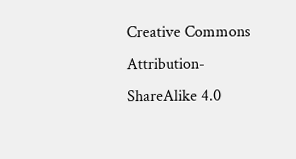Creative Commons Attribution-ShareAlike 4.0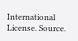International License. Source.